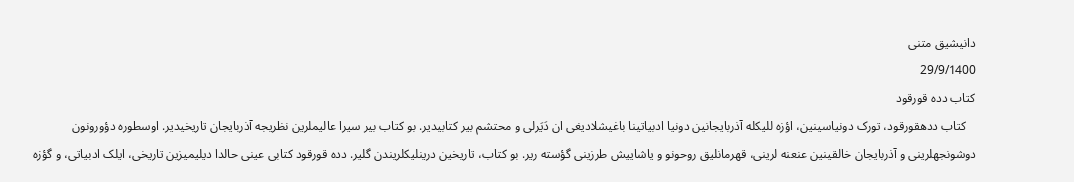دانیشیق متنی
29/9/1400
کتاب دده قورقود
   کتاب ددهقورقود، تورک دونیاسینین، اؤزه للیکله آذربایجانین دونیا ادبیاتینا باغیشلادیغی ان دَیَرلی و محتشم بیر کتابیدیر. بو کتاب بیر سیرا عالیملرین نظریجه آذربایجان تاریخیدیر. اوسطوره دؤورونون دوشونجهلرینی و آذربایجان خالقینین عنعنه لرینی، قهرمانلیق روحونو و یاشاییش طرزینی گؤسته ریر. بو کتاب، تاریخین درینلیکلریندن گلیر. دده قورقود کتابی عینی حالدا دیلیمیزین تاریخی، ایلک ادبیاتی، و گؤزه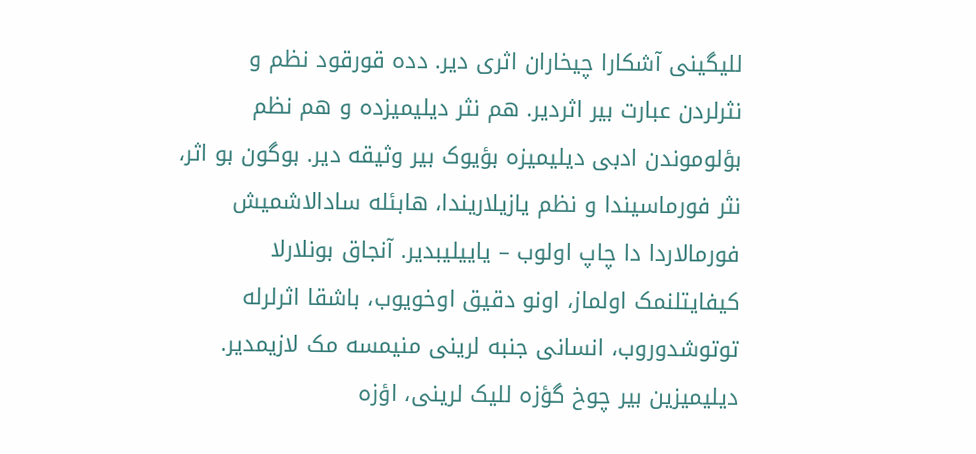للیگینی آشکارا چیخاران اثری دیر. دده قورقود نظم و نثرلردن عبارت بیر اثردیر. هم نثر دیلیمیزده و هم نظم بؤلوموندن ادبی دیلیمیزه بؤیوک بیر وثیقه دیر. بوگون بو اثر، نثر فورماسیندا و نظم یازیلاریندا، هابئله سادالاشمیش فورمالاردا دا چاپ اولوب – یاییلیبدیر. آنجاق بونلارلا کیفایتلنمک اولماز، اونو دقیق اوخویوب، باشقا اثرلرله توتوشدوروب، انسانی جنبه لرینی منیمسه مک لازیمدیر.
دیلیمیزین بیر چوخ گؤزه للیک لرینی، اؤزه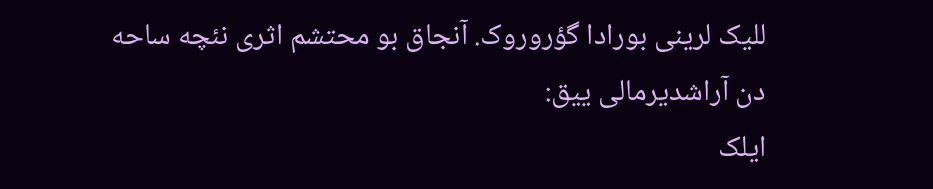للیک لرینی بورادا گؤروروک. آنجاق بو محتشم اثری نئچه ساحه دن آراشدیرمالی ییق:
ایلک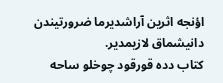اؤنجه اثرین آراشدیرما ضرورتیندن دانیشماق لازیمدیر.
کتاب دده قورقود چوخلو ساحه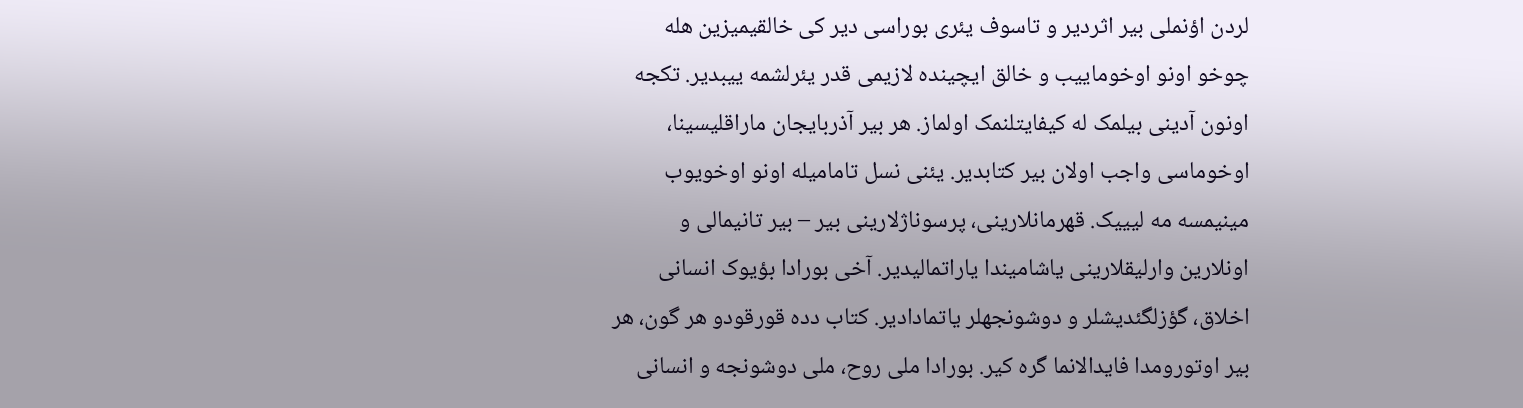لردن اؤنملی بیر اثردیر و تاسوف یئری بوراسی دیر کی خالقیمیزین هله چوخو اونو اوخوماییب و خالق ایچینده لازیمی قدر یئرلشمه ییبدیر. تکجه اونون آدینی بیلمک له کیفایتلنمک اولماز. هر بیر آذربایجان ماراقلیسینا، اوخوماسی واجب اولان بیر کتابدیر. یئنی نسل تامامیله اونو اوخویوب مینیمسه مه لیییک. قهرمانلارینی، پرسوناژلارینی بیر – بیر تانیمالی و اونلارین وارلیقلارینی یاشامیندا یاراتمالیدیر. آخی بورادا بؤیوک انسانی اخلاق، گؤزلگئدیشلر و دوشونجهلر یاتمادادیر. کتاب دده قورقودو هر گون، هر بیر اوتورومدا فایدالانما گره کیر. بورادا ملی روح، ملی دوشونجه و انسانی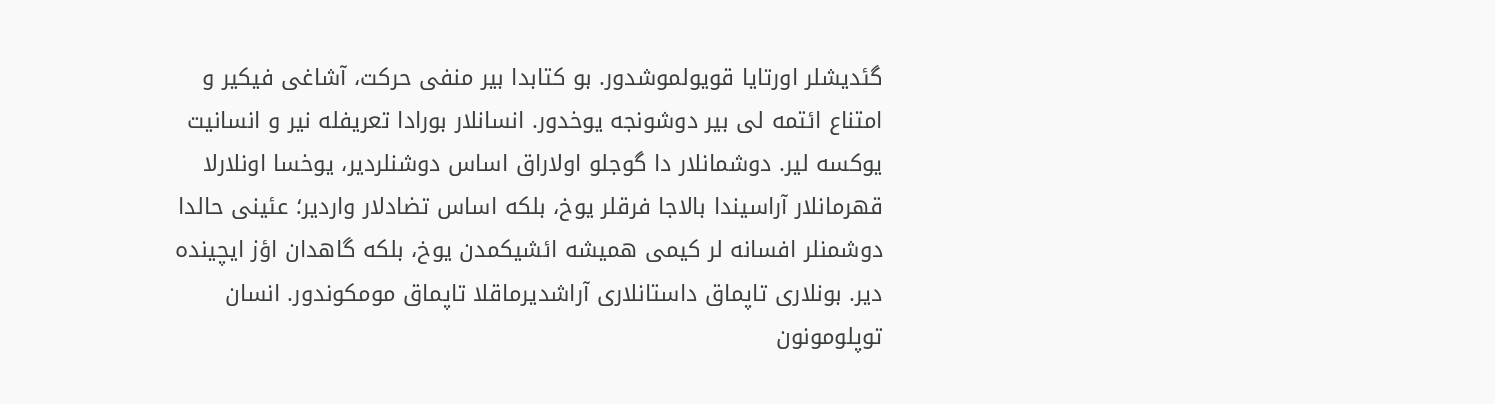گئدیشلر اورتایا قویولموشدور. بو کتابدا بیر منفی حرکت، آشاغی فیکیر و امتناع ائتمه لی بیر دوشونجه یوخدور. انسانلار بورادا تعریفله نیر و انسانیت یوکسه لیر. دوشمانلار دا گوجلو اولاراق اساس دوشنلردیر، یوخسا اونلارلا قهرمانلار آراسیندا بالاجا فرقلر یوخ، بلکه اساس تضادلار واردیر؛ عئینی حالدا دوشمنلر افسانه لر کیمی همیشه ائشیکمدن یوخ، بلکه گاهدان اؤز ایچینده دیر. بونلاری تاپماق داستانلاری آراشدیرماقلا تاپماق مومکوندور. انسان توپلومونون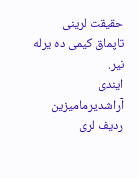حقیقت لرینی تاپماق کیمی ده یرله نیر.
ایندی آراشدیرمامیزین ردیف لری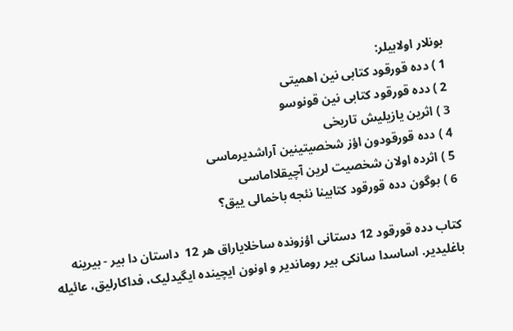بونلار اولابیلر:
1 ) دده قورقود کتابی نین اهمیتی
2 ) دده قورقود کتابی نین قونوسو
3 ) اثرین یازیلیش تاریخی
4 ) دده قورقودون اؤز شخصیتینین آراشدیرماسی
5 ) اثرده اولان شخصیت لرین آچیقلااماسی
6 ) بوگون دده قورقود کتابینا نئجه باخمالی ییق؟

کتاب دده قورقود 12 دستانی اؤزونده ساخلایاراق هر 12  داستان دا بیر - بیرینه باغلیدیر. اساسدا سانکی بیر روماندیر و اونون ایچینده ایگیدلیک، فداکارلیق، عائیله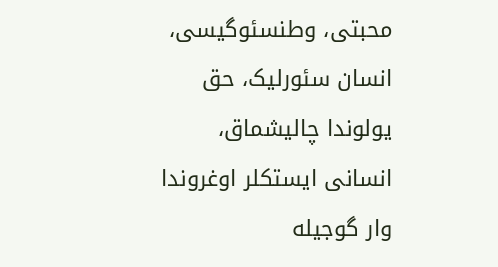محبتی، وطنسئوگیسی، انسان سئورلیک، حق یولوندا چالیشماق، انسانی ایستکلر اوغروندا وار گوجیله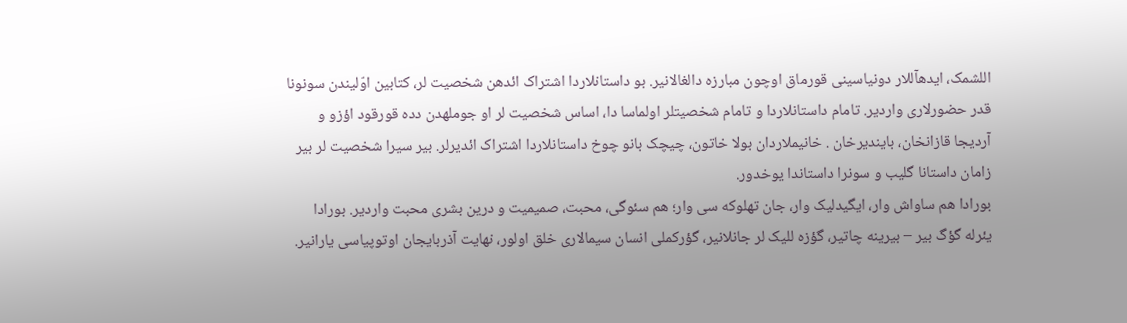اللشمک، ایدهآللار دونیاسینی قورماق اوچون مبارزه دالغالانیر. بو داستانلاردا اشتراک ائدهن شخصیت لر، کتابین اوّلیندن سونونا قدر حضورلاری واردیر. تامام داستانلاردا و تامام شخصیتلر اولماسا دا، اساس شخصیت لر او جوملهدن دده قورقود اؤزو و آردیجا قازانخان، بایندیرخان . خانیملاردان بولا خاتون، چیچک بانو چوخ داستانلاردا اشتراک ائدیرلر. بیر سیرا شخصیت لر بیر زامان داستانا گلیب و سونرا داستاندا یوخدور.
بورادا هم ساواش وار، ایگیدلیک وار، جان تهلوکه سی وار؛ هم سئوگی، محبت، صمیمیت و درین بشری محبت واردیر. بورادا یئرله گؤگ بیر – بیرینه چاتیر، گؤزه للیک لر جانلانیر، گؤرکملی انسان سیمالاری خلق اولور، نهایت آذربایجان اوتوپیاسی یارانیر.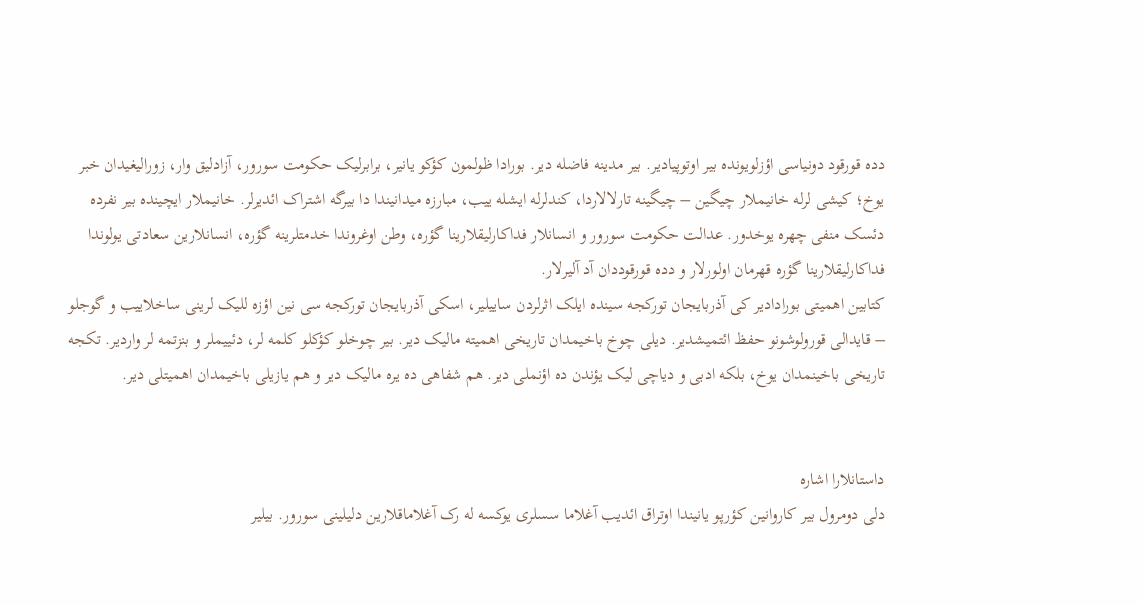دده قورقود دونیاسی اؤزلویونده بیر اوتوپیادیر. بیر مدینه فاضله دیر. بورادا ظولمون کؤکو یانیر، برابرلیک حکومت سورور، آزادلیق وار، زورالیغیدان خبر یوخ؛ کیشی لرله خانیملار چیگین – چیگینه تارلالاردا، کندلرله ایشله ییب، مبارزه میدانیندا دا بیرگه اشتراک ائدیرلر. خانیملار ایچینده بیر نفرده دئسک منفی چهره یوخدور. عدالت حکومت سورور و انسانلار فداکارلیقلارینا گؤره، وطن اوغروندا خدمتلرینه گؤره، انسانلارین سعادتی یولوندا فداکارلیقلارینا گؤره قهرمان اولورلار و دده قورقوددان آد آلیرلار.
کتابین اهمیتی بورادادیر کی آذربایجان تورکجه سینده ایلک اثرلردن ساییلیر، اسکی آذربایجان تورکجه سی نین اؤزه للیک لرینی ساخلاییب و گوجلو – قایدالی قورولوشونو حفظ ائتمیشدیر. دیلی چوخ باخیمدان تاریخی اهمیته مالیک دیر. بیر چوخلو کؤکلو کلمه لر، دئییملر و بنزتمه لر واردیر. تکجه تاریخی باخینمدان یوخ، بلکه ادبی و دیاچی لیک یؤندن ده اؤنملی دیر. هم شفاهی ده یره مالیک دیر و هم یازیلی باخیمدان اهمیتلی دیر.


داستانلارا اشاره
دلی دومرول بیر کاروانین کؤرپو یانیندا اوتراق ائدیب آغلاما سسلری یوکسه له رک آغلاماقلارین دلیلینی سورور. بیلیر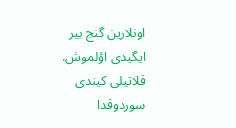اونلارین گنج بیر ایگیدی اؤلموش. قلاتیلی کیندی سوردوقدا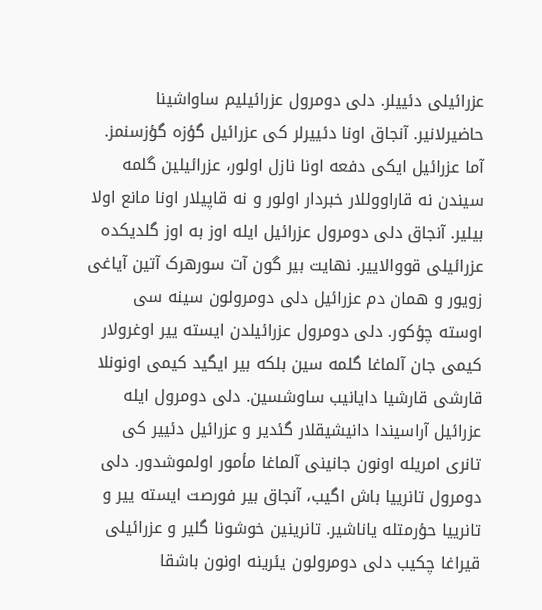عزرائیلی دئییلر. دلی دومرول عزرائیلیم ساواشینا حاضیرلانیر. آنجاق اونا دئییرلر کی عزرائیل گؤزه گؤزسنمز. آما عزرائیل ایکی دفعه اونا نازل اولور، عزرائیلین گلمه سیندن نه قاراووللار خبردار اولور و نه قاپیلار اونا مانع اولا بیلیر. آنجاق دلی دومرول عزرائیل ایله اوز به اوز گلدیکده عزرائیلی قووالاییر. نهایت بیر گون آت سورهرک آتین آیاغی زویور و همان دم عزرائیل دلی دومرولون سینه سی اوسته چؤکور. دلی دومرول عزرائیلدن ایسته ییر اوغرولار کیمی جان آلماغا گلمه سین بلکه بیر ایگید کیمی اونونلا قارشی قارشیا دایانیب ساوشسین. دلی دومرول ایله عزرائیل آراسیندا دانیشیقلار گئدیر و عزرائیل دئییر کی تانری امریله اونون جانینی آلماغا مأمور اولموشدور. دلی دومرول تانرییا باش اگیب، آنجاق بیر فورصت ایسته ییر و تانرییا حؤرمتله یاناشیر. تانرینین خوشونا گلیر و عزرائیلی قیراغا چکیب دلی دومرولون یئرینه اونون باشقا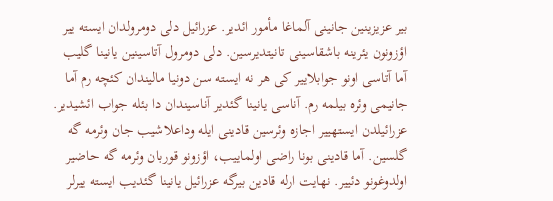بیر عزیزینین جانینی آلماغا مأمور ائدیر. عزرائیل دلی دومرولدان ایسته ییر اؤزونون یئرینه باشقاسینی تانیتدیرسین. دلی دومرول آتاسینین یانینا گلیب آما آتاسی اونو جوابلاییر کی هر نه ایسته سن دونیا مالیندان کئچه رم آما جانیمی وئره بیلمه رم. آناسی یانینا گئدیر آناسیندان دا بئله جواب ائشیدیر. عزرائیلدن ایستهییر اجازه وئرسین قادینی ایله وداعلاشیب جان وئرمه گه گلسین. آما قادینی بونا راضی اولماییب، اؤزونو قوربان وئرمه گه حاضیر اولدوغونو دئییر. نهایت ارله قادین بیرگه عزرائیل یانینا گئدیب ایسته ییرلر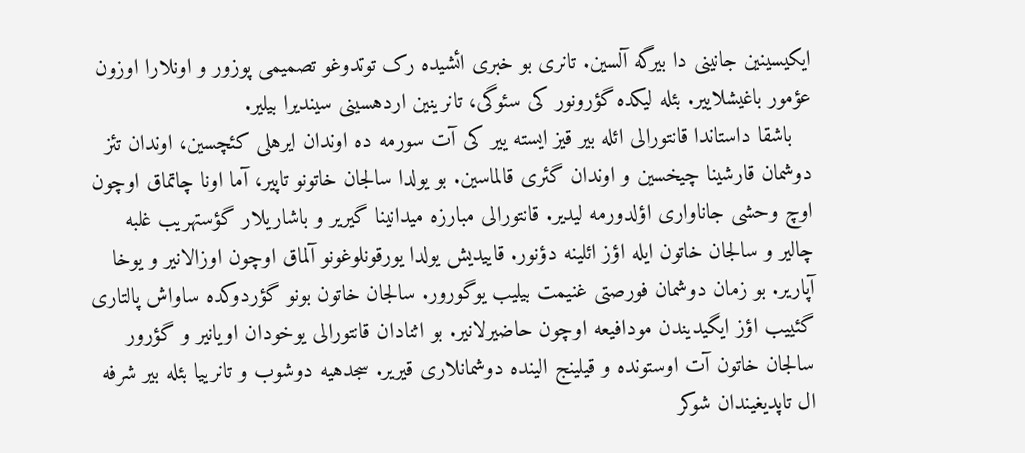ایکیسینین جانینی دا بیرگه آلسین. تانری بو خبری ائشیده رک توتدوغو تصمیمی پوزور و اونلارا اوزون عؤمور باغیشلاییر. بئله لیکده گؤرونور کی سئوگی، تانرینین اردهسینی سیندیرا بیلیر.
   باشقا داستاندا قانتورالی ائله بیر قیز ایسته ییر کی آت سورمه ده اوندان ایرهلی کئچسین، اوندان تئز دوشمان قارشینا چیخسین و اوندان گئری قالماسین. بو یولدا سالجان خاتونو تاپیر، آما اونا چاتماق اوچون اوچ وحشی جاناواری اؤلدورمه لیدیر. قانتورالی مبارزه میدانینا گیریر و باشاریلار گؤستهریب غلبه چالیر و سالجان خاتون ایله اؤز ائلینه دؤنور. قاییدیش یولدا یورقونلوغونو آلماق اوچون اوزالانیر و یوخا آپاریر. بو زمان دوشمان فورصتی غنیمت بیلیب یوگورور. سالجان خاتون بونو گؤردوکده ساواش پالتاری گئییب اؤز ایگیدیندن مودافیعه اوچون حاضیرلانیر. بو اثنادان قانتورالی یوخودان اویانیر و گؤرور سالجان خاتون آت اوستونده و قیلینج الینده دوشمانلاری قیریر. سجدهیه دوشوب و تانرییا بئله بیر شرفه ال تاپدیغیندان شوکر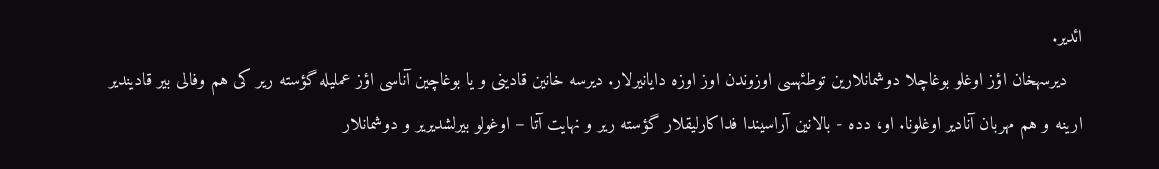ائدیر.
   دیرسهخان اؤز اوغلو بوغاچلا دوشمانلارین توطئهسی اوزوندن اوز اوزه دایانیرلار. دیرسه خانین قادینی و یا بوغاچین آناسی اؤز عملیله گؤسته ریر کی هم وفالی بیر قادیندیر ارینه و هم مهربان آنادیر اوغلونا. او، دده - بالانین آراسیندا فداکارلیقلار گؤسته ریر و نهایت آتا – اوغولو بیرلشدیریر و دوشمانلار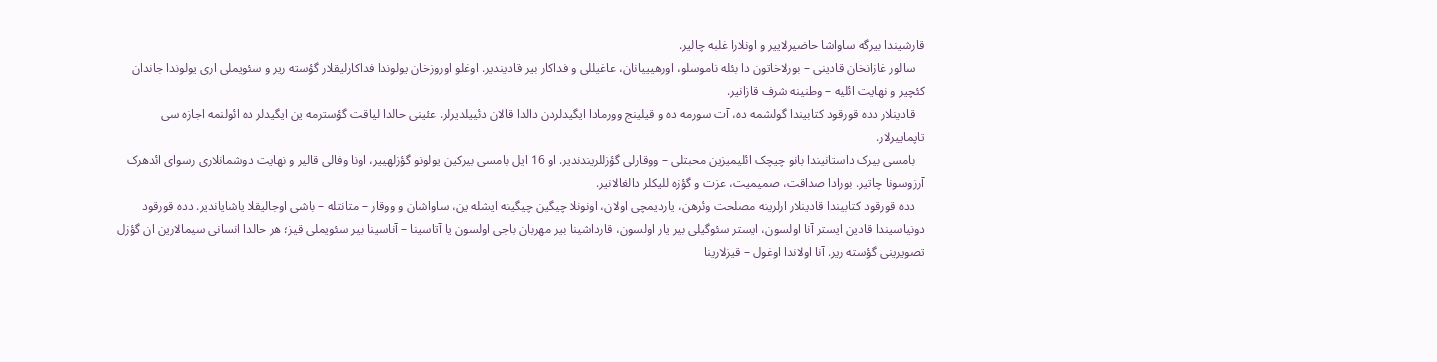قارشیندا بیرگه ساواشا حاضیرلاییر و اونلارا غلبه چالیر.
   سالور غازانخان قادینی – بورلاخاتون دا بئله ناموسلو، اورهیییانان، عاغیللی و فداکار بیر قادیندیر. اوغلو اوروزخان یولوندا فداکارلیقلار گؤسته ریر و سئویملی اری یولوندا جاندان کئچیر و نهایت ائلیه – وطنینه شرف قازانیر.
   قادینلار دده قورقود کتابیندا گولشمه ده، آت سورمه ده و قیلینج وورمادا ایگیدلردن دالدا قالان دئییلدیرلر. عئینی حالدا لیاقت گؤسترمه ین ایگیدلر ده ائولنمه اجازه سی تاپماییرلار.
   بامسی بیرک داستانیندا بانو چیچک ائلیمیزین محبتلی – ووقارلی گؤزللریندندیر. او 16 ایل بامسی بیرکین یولونو گؤزلهییر، اونا وفالی قالیر و نهایت دوشمانلاری رسوای ائدهرک آرزوسونا چاتیر. بورادا صداقت، صمیمیت، عزت و گؤزه للیکلر دالغالانیر.
   دده قورقود کتابیندا قادینلار ارلرینه مصلحت وئرهن، یاردیمچی اولان، اونونلا چیگین چیگینه ایشله ین، ساواشان و ووقار – متانتله – باشی اوجالیقلا یاشایاندیر. دده قورقود دونیاسیندا قادین ایستر آنا اولسون، ایستر سئوگیلی بیر یار اولسون، قارداشینا بیر مهربان باجی اولسون یا آتاسینا – آناسینا بیر سئویملی قیز؛ هر حالدا انسانی سیمالارین ان گؤزل تصویرینی گؤسته ریر. آنا اولاندا اوغول – قیزلارینا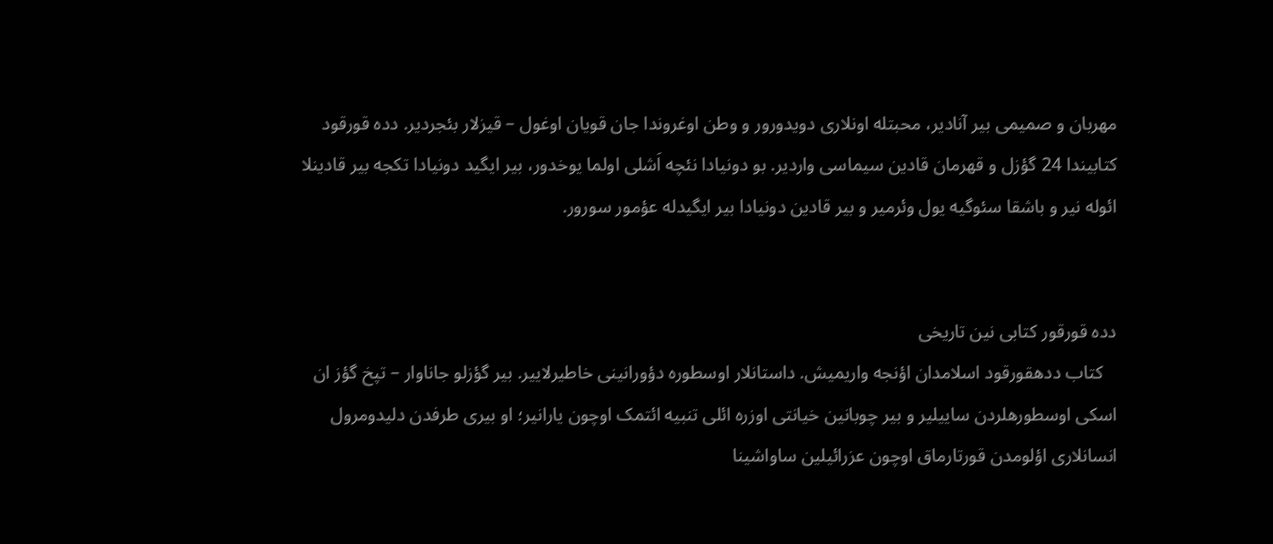مهربان و صمیمی بیر آنادیر، محبتله اونلاری دویدورور و وطن اوغروندا جان قویان اوغول – قیزلار بئجردیر. دده قورقود کتابیندا 24 گؤزل و قهرمان قادین سیماسی واردیر. بو دونیادا نئچه اَشلی اولما یوخدور، بیر ایگید دونیادا تکجه بیر قادینلا ائوله نیر و باشقا سئوگیه یول وئرمیر و بیر قادین دونیادا بیر ایگیدله عؤمور سورور.


دده قورقور کتابی نین تاریخی
   کتاب ددهقورقود اسلامدان اؤنجه واریمیش. داستانلار اوسطوره دؤورانینی خاطیرلاییر. بیر گؤزلو جاناوار – تپخ گؤز ان اسکی اوسطورهلردن ساییلیر و بیر چوبانین خیانتی اوزره ائلی تنبیه ائتمک اوچون یارانیر؛ او بیری طرفدن دلیدومرول انسانلاری اؤلومدن قورتارماق اوچون عزرائیلین ساواشینا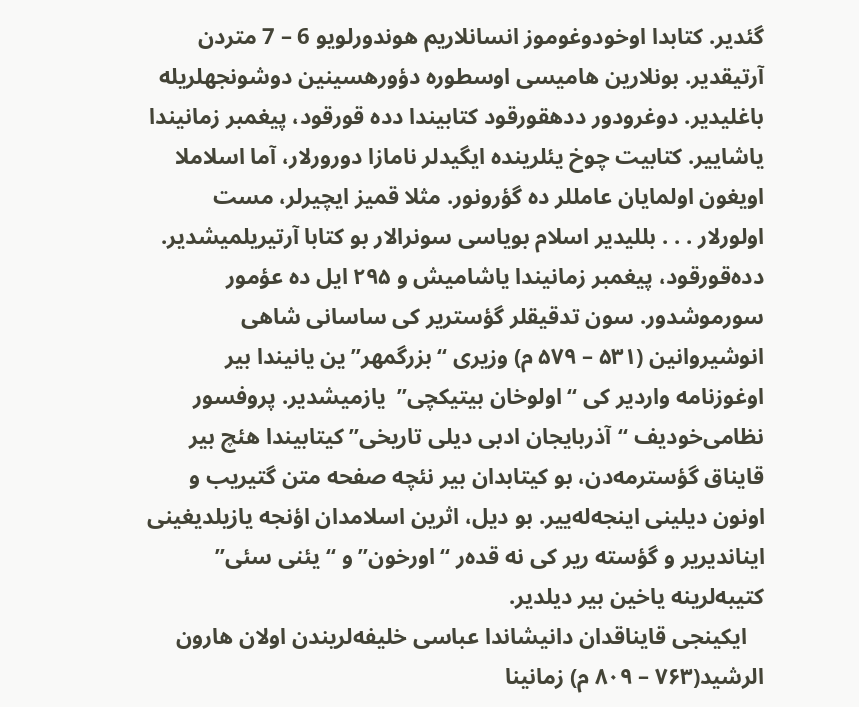گئدیر. کتابدا اوخودوغوموز انسانلاریم هوندورلویو 6 – 7 متردن آرتیقدیر. بونلارین هامیسی اوسطوره دؤورهسینین دوشونجهلریله باغلیدیر. دوغرودور ددهقورقود کتابیندا دده قورقود، پیغمبر زمانیندا یاشاییر. کتابیت چوخ یئلرینده ایگیدلر نامازا دورورلار، آما اسلاملا اویغون اولمایان عامللر ده گؤرونور. مثلا قمیز ایچیرلر، مست اولورلار . . . بللیدیر اسلام بویاسی سونرالار بو کتابا آرتیریلمیشدیر.
دده‌قورقود، پیغمبر زمانیندا یاشامیش و ۲۹۵ ایل ده عؤمور سورموشدور. سون تدقیقلر گؤستریر کی ساسانی شاهی انوشیروانین (۵۳۱ – ۵۷۹ م) وزیری “بزرگمهر”ین یانیندا بیر اوغوزنامه واردیر کی “اولوخان بیتیکچی”  یازمیشدیر. پروفسور نظامی‌خودیف “آذربایجان ادبی دیلی تاریخی” کیتابیندا هئچ بیر قایناق گؤسترمه‌دن، بو کیتابدان بیر نئچه صفحه متن گتیریب و اونون دیلینی اینجه‌له‌ییر. بو دیل، اثرین اسلامدان اؤنجه یازیلدیغینی ایناندیریر و گؤسته ریر کی نه قده‌ر “اورخون” و “یئنی سئی” کتیبه‌لرینه یاخین بیر دیلدیر.
   ایکینجی قایناقدان دانیشاندا عباسی خلیفه‌لریندن اولان‌ هارون الرشید(۷۶۳ – ۸۰۹ م) زمانینا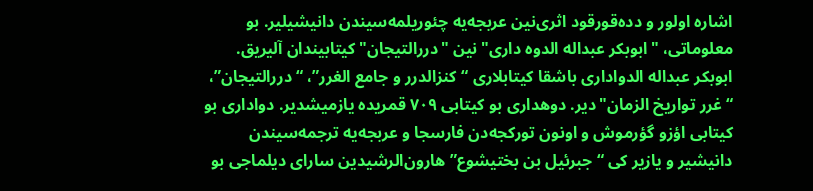اشاره اولور و دده‌قورقود اثری‌نین عربجه‌یه چئوریلمه‌سیندن دانیشیلیر. بو معلوماتی، "ابوبکر عبداله الدوه داری"نین "دررالتیجان" کیتابیندان آلیریق. ابوبکر عبداله الدواداری باشقا کیتابلاری “کنزالدرر و جامع الغرر”، “دررالتیجان”، “غرر تواریخ الزمان"دیر. دوهداری بو کیتابی ۷۰۹ قمریده یازمیشدیر. دواداری بو کیتابی اؤزو گؤرموش و اونون تورکجه‌دن فارسجا و عربجه‌یه ترجمه‌سیندن دانیشیر و یازیر کی “جبرئیل بن بختیشوع” هارون‌الرشیدین سارای دیلماجی بو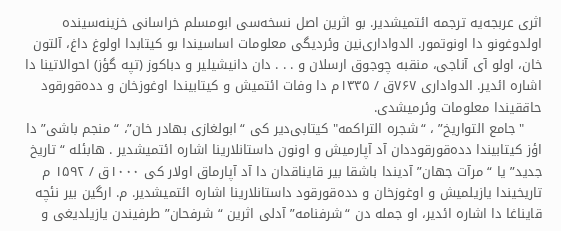اثری عربجه‌یه ترجمه ائتمیشدیر. بو اثرین اصل نسخه‌سی ابومسلم خراسانی خزینه‌سینده اولدوغونو دا اونوتمور. الدواداری‌نین وئردیگی معلومات اساسیندا بو کیتابدا اولوغ داغ، آلتون خان، اولو آی آناجی، منقبه چوجوق ارسلان و . . . دان دانیشیلیر و دباکوز (تپه گؤز) احوالاتینا دا اشاره ائدیر. الدواداری ۷۶۷ق / ۱۳۳۵م دا وفات ائتمیش و کیتابیندا اوغوزخان و دده‌قورقود حاققیندا معلومات وئرمیشدی.
    "جامع التواریخ” ، “شجره التراکمه" کیتابی‌دیر کی “ابولغازی بهادر خان”، “منجم باشی” دا اؤز کیتابیندا دده‌قورقوددان آد آپارمیش و اونون داستانلارینا اشاره ائتمیشدیر . هابئله “تاریخ جدید” یا “مرآت جهان” آدیندا باشقا بیر قایناقدان دا آد آپارماق اولار کی ۱۰۰۰ق / ۱۵۹۲ م تاریخیندا یازیلمیش و اوغوزخان و دده‌قورقود داستانلارینا اشاره ائتمیشدیر. م. ارگین بیر نئچه قایناغا دا اشاره ائدیر، او جمله دن “شرفنامه” آدلی اثرین “شرفحان” طرفیندن یازیلدیغی و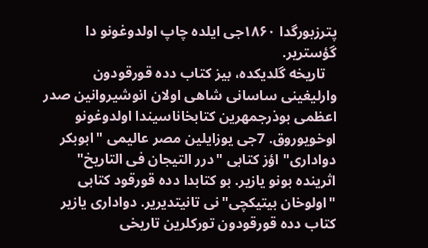پترزبورگدا ۱۸۶۰جی ایلده چاپ اولدوغونو دا گؤستریر.
   تاریخه گلدیکده، بیز کتاب دده قورقودون وارلیغینی ساسانی شاهی اولان انوشیروانین صدر اعظمی بوذرجمهرین کتابخاناسیندا اولدوغونو اوخویوروق. 7جی یوزایلین مصر عالیمی "ابوبکر دواداری" اؤز کتابی "درر التیجان فی التاریخ" اثرینده بونو یازیر. بو کتابدا دده قورقود کتابی "اولوخان بیتیکچی"نی تانیتدیریر. دواداری یازیر کتاب دده قورقودون تورکلرین تاریخی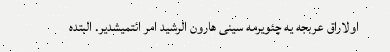اولاراق عربجه یه چئویرمه سینی هارون الرشید امر ائتمیشدیر. البتده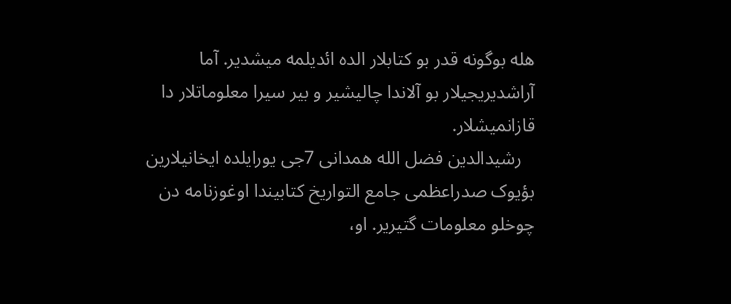هله بوگونه قدر بو کتابلار الده ائدیلمه میشدیر. آما آراشدیریجیلار بو آلاندا چالیشیر و بیر سیرا معلوماتلار دا قازانمیشلار.
   رشیدالدین فضل الله همدانی 7جی یورایلده ایخانیلارین بؤیوک صدراعظمی جامع التواریخ کتابیندا اوغوزنامه دن چوخلو معلومات گتیریر. او،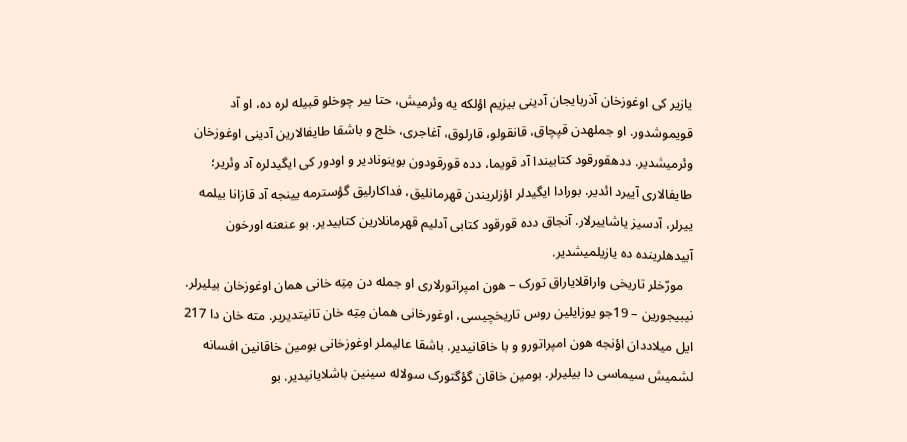یازیر کی اوغوزخان آذربایجان آدینی بیزیم اؤلکه یه وئرمیش، حتا بیر چوخلو قبیله لره ده، او آد قویموشدور. او جملهدن قپچاق، قانقولو، قارلوق، آغاجری، خلج و باشقا طایفالارین آدینی اوغوزخان وئرمیشدیر. ددهقورقود کتابیندا آد قویما، دده قورقودون بوینونادیر و اودور کی ایگیدلره آد وئریر؛ طایفالاری آییرد ائدیر. بورادا ایگیدلر اؤزلریندن قهرمانلیق، فداکارلیق گؤسترمه یینجه آد قازانا بیلمه ییرلر، آدسیز یاشاییرلار. آنجاق دده قورقود کتابی آدلیم قهرمانلارین کتابیدیر. بو عنعنه اورخون آبیدهلرینده ده یازیلمیشدیر.
   مورّخلر تاریخی واراقلایاراق تورک – هون امپراتورلاری او جمله دن مِتِه خانی همان اوغوزخان بیلیرلر. نیبیجورین – 19جو یوزایلین روس تاریخچیسی، اوغورخانی همان مِتِه خان تانیتدیریر. مته خان دا 217 ایل میلاددان اؤنجه هون امپراتورو و با خاقانیدیر. باشقا عالیملر اوغوزخانی بومین خاقانین افسانه لشمیش سیماسی دا بیلیرلر. بومین خاقان گؤگتورک سولاله سینین باشلایانیدیر. بو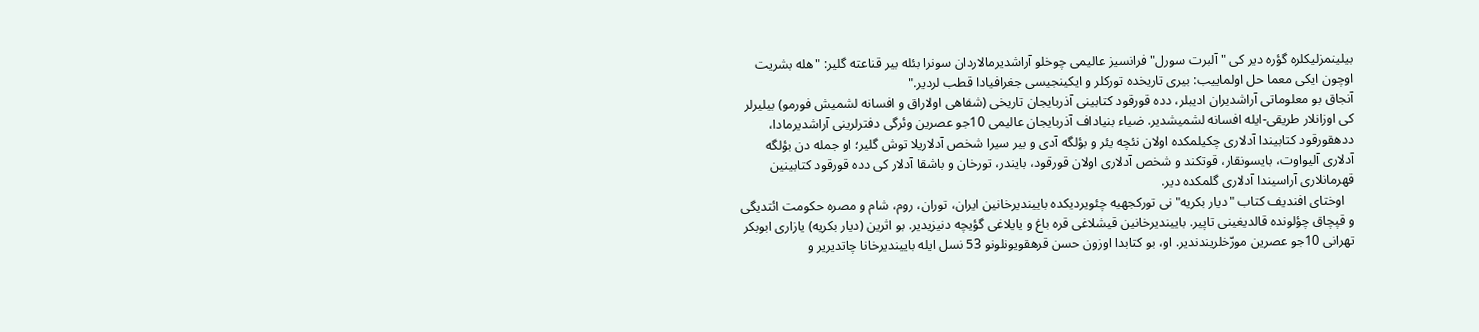بیلینمزلیکلره گؤره دیر کی "آلبرت سورل" فرانسیز عالیمی چوخلو آراشدیرمالاردان سونرا بئله بیر قناعته گلیر: "هله بشریت اوچون ایکی معما حل اولماییب: بیری تاریخده تورکلر و ایکینجیسی جغرافیادا قطب لردیر."
آنجاق بو معلوماتی آراشدیران ادیبلر، دده قورقود کتابینی آذربایجان تاریخی (شفاهی اولاراق و افسانه لشمیش فورمو) بیلیرلر کی اوزانلار طریقی-ایله افسانه لشمیشدیر. ضیاء بنیاداف آذربایجان عالیمی 10جو عصرین وئرگی دفترلرینی آراشدیرمادا، ددهقورقود کتابیندا آدلاری چکیلمکده اولان نئچه یئر و بؤلگه آدی و بیر سیرا شخص آدلاریلا توش گلیر؛ او جمله دن بؤلگه آدلاری آلیواوت، بایسونقار، قوتکند و شخص آدلاری اولان قورقود، بایندر، تورخان و باشقا آدلار کی دده قورقود کتابینین قهرمانلاری آراسیندا آدلاری گلمکده دیر.
   اوختای افندیف کتاب "دیار بکریه"نی تورکجهیه چئویردیکده باییندیرخانین ایران، توران، روم، شام و مصره حکومت ائتدیگی و قپچاق چؤلونده قالدیغینی تاپیر. باییندیرخانین قیشلاغی قره باغ و یایلاغی گؤیچه دنیزیدیر. بو اثرین (دیار بکریه) یازاری ابوبکر تهرانی 10جو عصرین مورّخلریندندیر. او، بو کتابدا اوزون حسن قرهقویونلونو 53 نسل ایله باییندیرخانا چاتدیریر و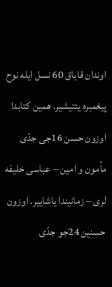اوندان قاباق 60 نسل ایله نوح پیغمبره یئتیشیر. همین کتابدا اوزون حسن 16جی جدّی مأمون و امین – عباسی خلیفه لری – زمانیندا یاشاییر. اوزون حسنین 24جو جدّی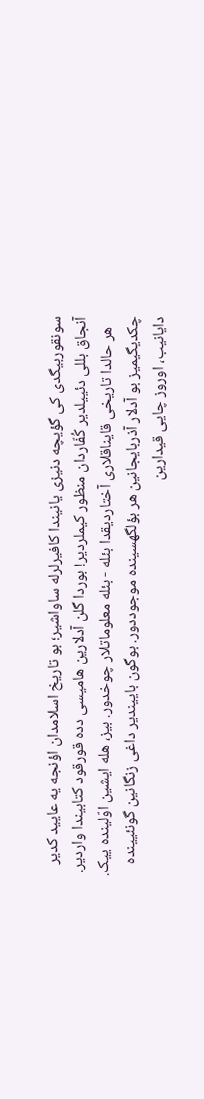سونقوربیگدی کی گؤیچه دنیزی یانیندا کافیرلرله ساواشیر؛ بو تاریخ اسلامدان اؤنجه یه عایید کدیر آنجاق بللی دئییلدیر کُفّاردان منظور کیملردیر! بوردا گلن آدلارین هامیسی دده قورقود کتابیندا واردیر.
   هر حالدا تاریخی قایناقلاری آختاردیقدا بئله - بئله معلوماتلار چوخدور. بیز، هله ایشین اوّلینده ییک. چکدیگیمیز بو آدلار آذربایجانین هر بؤلگهسینده موجوددور. بوگون باییندیر داغی زنگانین گونئیینده دایانیب، اوروز چایی قیدارین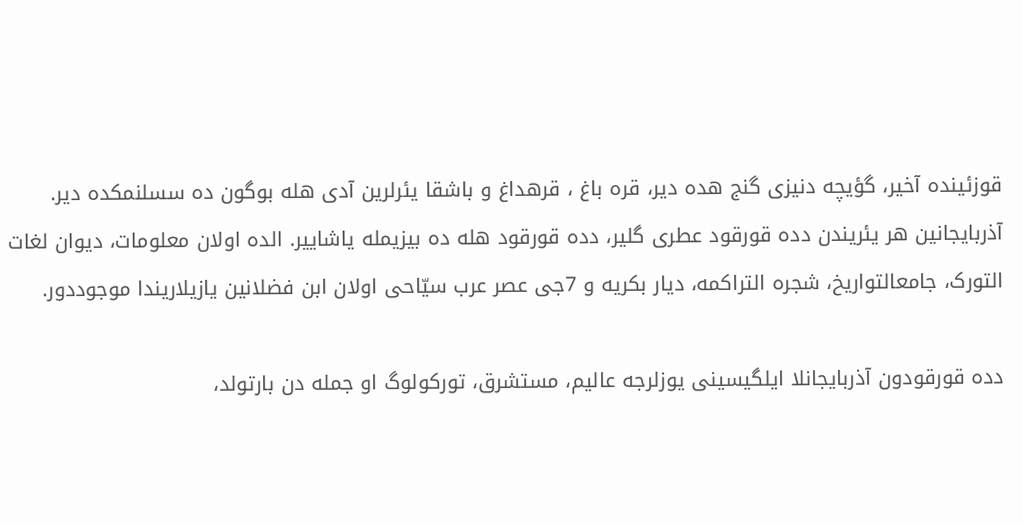قوزئینده آخیر، گؤیچه دنیزی گنج هده دیر، قره باغ ، قرهداغ و باشقا یئرلرین آدی هله بوگون ده سسلنمکده دیر. آذربایجانین هر یئریندن دده قورقود عطری گلیر، دده قورقود هله ده بیزیمله یاشاییر. الده اولان معلومات، دیوان لغات التورک، جامعالتواریخ، شجره التراکمه، دیار بکریه و 7جی عصر عرب سیّاحی اولان ابن فضلانین یازیلاریندا موجوددور.

دده قورقودون آذربایجانلا ایلگیسینی یوزلرجه عالیم، مستشرق، تورکولوگ او جمله دن بارتولد،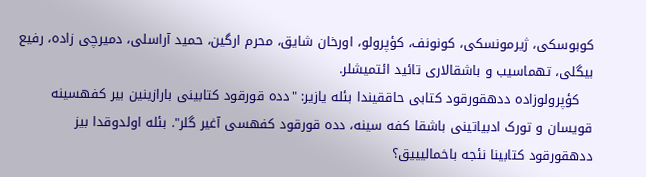کوبوسکی، ژیرمونسکی، کونونف، کؤپرولو، اورخان شایق، محرم ارگین، حمید آراسلی، دمیرچی زاده، رفیع بیگلی، تهماسیب و باشقالاری تائید ائتمیشلر.
   کؤپرولوزاده ددهقورقود کتابی حاققیندا بئله یازیر: "دده قورقود کتابینی بارازینین بیر کفهسینه قویسان و تورک ادبیاتینی باشقا کفه سینه، دده قورقود کفهسی آغیر گلر". بئله اولدوقدا بیز ددهقورقود کتابینا نئجه باخمالیییق؟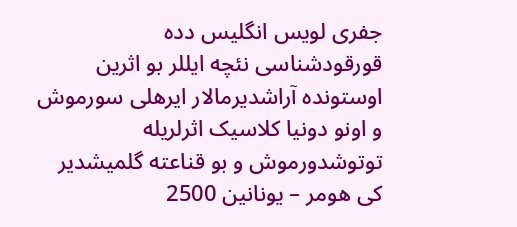جفری لویس انگلیس دده قورقودشناسی نئچه ایللر بو اثرین اوستونده آراشدیرمالار ایرهلی سورموش و اونو دونیا کلاسیک اثرلریله توتوشدورموش و بو قناعته گلمیشدیر کی هومر – یونانین 2500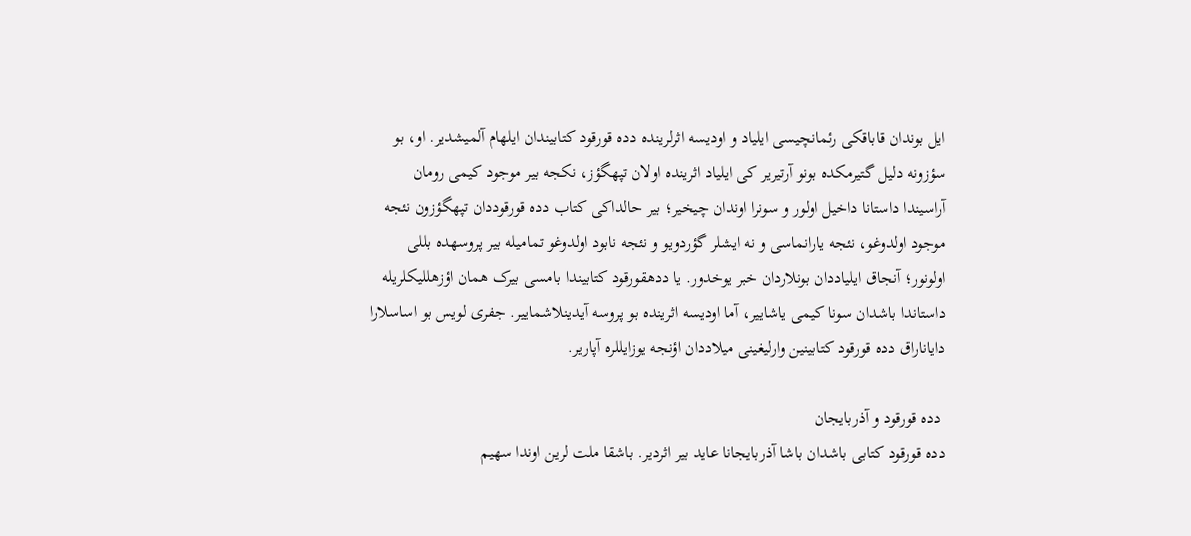ایل بوندان قاباقکی رئمانچیسی ایلیاد و اودیسه اثرلرینده دده قورقود کتابیندان ایلهام آلمیشدیر. او، بو سؤزونه دلیل گتیرمکده بونو آرتیریر کی ایلیاد اثرینده اولان تپهگؤز، نکجه بیر موجود کیمی رومان آراسیندا داستانا داخیل اولور و سونرا اوندان چیخیر؛ بیر حالداکی کتاب دده قورقوددان تپهگؤزون نئجه موجود اولدوغو، نئجه یارانماسی و نه ایشلر گؤردویو و نئجه نابود اولدوغو تمامیله بیر پروسهده بللی اولونور؛ آنجاق ایلیاددان بونلاردان خبر یوخدور. یا ددهقورقود کتابیندا بامسی بیرک همان اؤزهللیکلریله داستاندا باشدان سونا کیمی یاشاییر، آما اودیسه اثرینده بو پروسه آیدینلاشماییر. جفری لویس بو اساسلارا دایاناراق دده قورقود کتابینین وارلیغینی میلاددان اؤنجه یوزایللره آپاریر.

 دده قورقود و آذربایجان
دده قورقود کتابی باشدان باشا آذربایجانا عاید بیر اثردیر. باشقا ملت لرین اوندا سهیم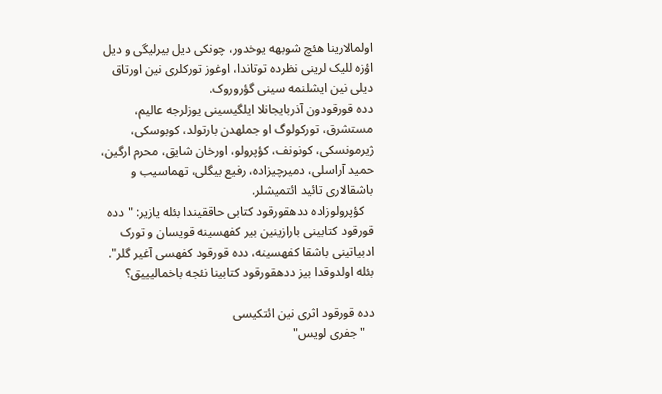اولمالارینا هئچ شوبهه یوخدور، چونکی دیل بیرلیگی و دیل اؤزه للیک لرینی نظرده توتاندا، اوغوز تورکلری نین اورتاق دیلی نین ایشلنمه سینی گؤروروک.
دده قورقودون آذربایجانلا ایلگیسینی یوزلرجه عالیم، مستشرق، تورکولوگ او جملهدن بارتولد، کوبوسکی، ژیرمونسکی، کونونف، کؤپرولو، اورخان شایق، محرم ارگین، حمید آراسلی، دمیرچیزاده، رفیع بیگلی، تهماسیب و باشقالاری تائید ائتمیشلر.
   کؤپرولوزاده ددهقورقود کتابی حاققیندا بئله یازیر: "دده قورقود کتابینی بارازینین بیر کفهسینه قویسان و تورک ادبیاتینی باشقا کفهسینه، دده قورقود کفهسی آغیر گلر". بئله اولدوقدا بیز ددهقورقود کتابینا نئجه باخمالیییق؟

دده قورقود اثری نین ائتکیسی
   "جفری لویس"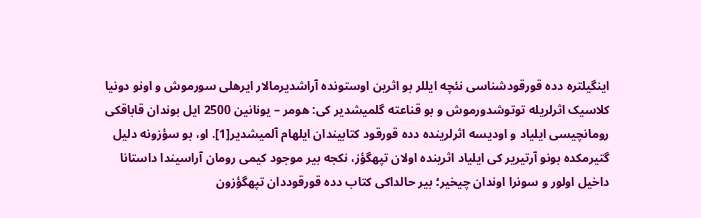اینگیلتره دده قورقودشناسی نئچه ایللر بو اثرین اوستونده آراشدیرمالار ایرهلی سورموش و اونو دونیا کلاسیک اثرلریله توتوشدورموش و بو قناعته گلمیشدیر کی: هومر – یونانین 2500 ایل بوندان قاباقکی رومانچیسی ایلیاد و اودیسه اثرلرینده دده قورقود کتابیندان ایلهام آلمیشدیر[1]. او، بو سؤزونه دلیل گتیرمکده بونو آرتیریر کی ایلیاد اثرینده اولان تپهگؤز، نکجه بیر موجود کیمی رومان آراسیندا داستانا داخیل اولور و سونرا اوندان چیخیر؛ بیر حالداکی کتاب دده قورقوددان تپهگؤزون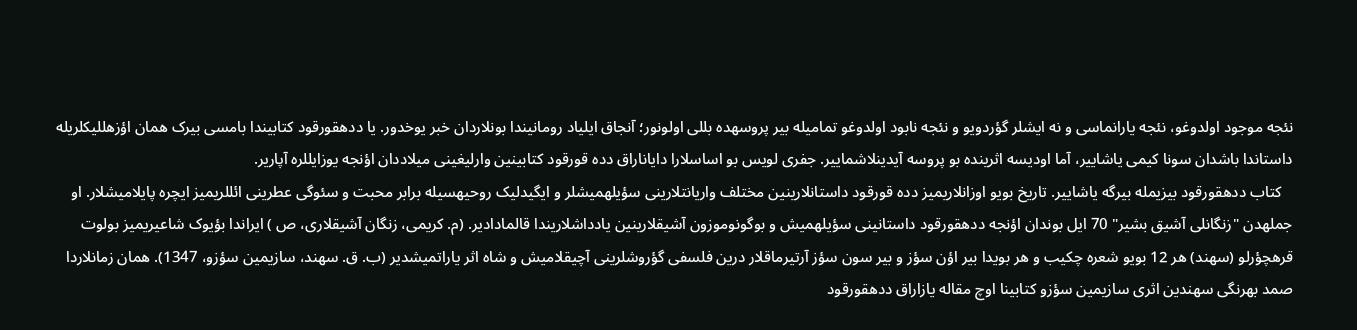نئجه موجود اولدوغو، نئجه یارانماسی و نه ایشلر گؤردویو و نئجه نابود اولدوغو تمامیله بیر پروسهده بللی اولونور؛ آنجاق ایلیاد رومانیندا بونلاردان خبر یوخدور. یا ددهقورقود کتابیندا بامسی بیرک همان اؤزهللیکلریله داستاندا باشدان سونا کیمی یاشاییر، آما اودیسه اثرینده بو پروسه آیدینلاشماییر. جفری لویس بو اساسلارا دایاناراق دده قورقود کتابینین وارلیغینی میلاددان اؤنجه یوزایللره آپاریر.
   کتاب ددهقورقود بیزیمله بیرگه یاشاییر. تاریخ بویو اوزانلاریمیز دده قورقود داستانلارینین مختلف واریانتلارینی سؤیلهمیشلر و ایگیدلیک روحیهسیله برابر محبت و سئوگی عطرینی ائللریمیز ایچره پایلامیشلار. او جملهدن "زنگانلی آشیق بشیر" 70 ایل بوندان اؤنجه ددهقورقود داستانینی سؤیلهمیش و بوگونوموزون آشیقلارینین یادداشلاریندا قالمادادیر. (م. کریمی، زنگان آشیقلاری، ص ) ایراندا بؤیوک شاعیریمیز بولوت قرهچؤرلو (سهند) هر 12 بویو شعره چکیب و هر بویدا بیر اؤن سؤز و بیر سون سؤز آرتیرماقلار درین فلسفی گؤروشلرینی آچیقلامیش و شاه اثر یاراتمیشدیر (ب. ق. سهند، سازیمین سؤزو، 1347). همان زمانلاردا صمد بهرنگی سهندین اثری سازیمین سؤزو کتابینا اوچ مقاله یازاراق ددهقورقود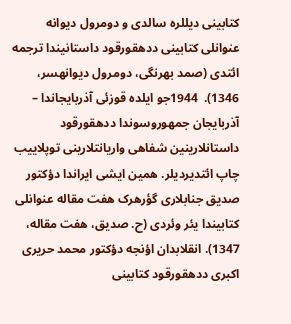کتابینی دیللره سالدی و دومرول دیوانه عنوانلی کتابینی ددهقورقود داستانیندا ترجمه ائتدی (صمد بهرنگی، دومرول دیوانهسر، 1346).  1944جو ایلده قوزئی آذربایجاندا – آذربایجان جمهوروسوندا ددهقورقود داستانلارینین شفاهی واریانتلارینی توپلاییب چاپ ائتدیردیلر. همین ایشی ایراندا دؤکتور صدیق جنابلاری گؤرهرک هفت مقاله عنوانلی کتابیندا یئر وئردی (ح. صدیق، هفت مقاله، 1347). انقلابدان اؤنجه دؤکتور محمد حریری اکبری ددهقورقود کتابینی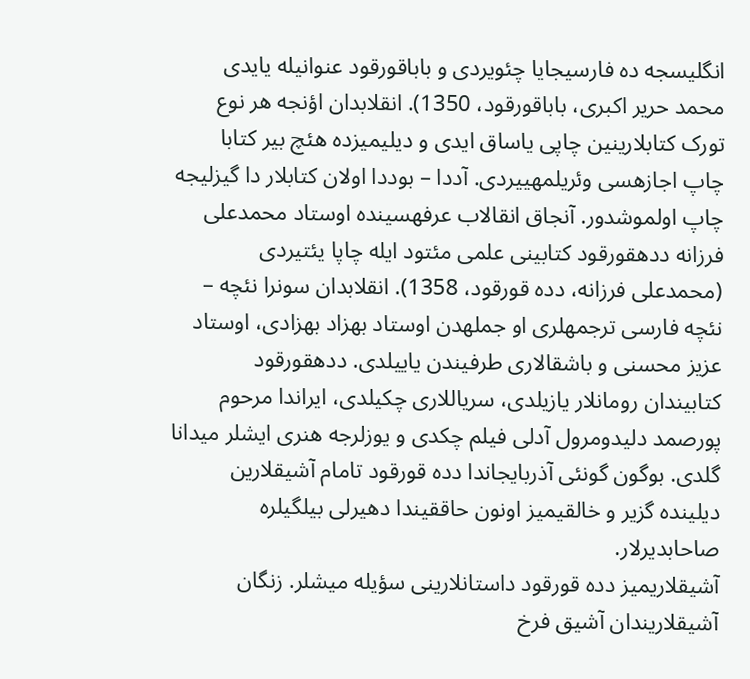انگلیسجه ده فارسیجایا چئویردی و باباقورقود عنوانیله یایدی محمد حریر اکبری، باباقورقود، 1350). انقلابدان اؤنجه هر نوع تورک کتابلارینین چاپی یاساق ایدی و دیلیمیزده هئچ بیر کتابا چاپ اجازهسی وئریلمهییردی. آددا – بوددا اولان کتابلار دا گیزلیجه چاپ اولموشدور. آنجاق انقالاب عرفهسینده اوستاد محمدعلی فرزانه ددهقورقود کتابینی علمی مئتود ایله چاپا یئتیردی (محمدعلی فرزانه، دده قورقود، 1358). انقلابدان سونرا نئچه – نئچه فارسی ترجمهلری او جملهدن اوستاد بهزاد بهزادی، اوستاد عزیز محسنی و باشقالاری طرفیندن یاییلدی. ددهقورقود کتابیندان رومانلار یازیلدی، سریاللاری چکیلدی، ایراندا مرحوم پورصمد دلیدومرول آدلی فیلم چکدی و یوزلرجه هنری ایشلر میدانا گلدی. بوگون گونئی آذربایجاندا دده قورقود تامام آشیقلارین دیلینده گزیر و خالقیمیز اونون حاققیندا دهیرلی بیلگیلره صاحابدیرلار.
آشیقلاریمیز دده قورقود داستانلارینی سؤیله میشلر. زنگان آشیقلاریندان آشیق فرخ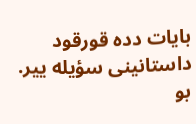بایات دده قورقود داستانینی سؤیله ییر. بو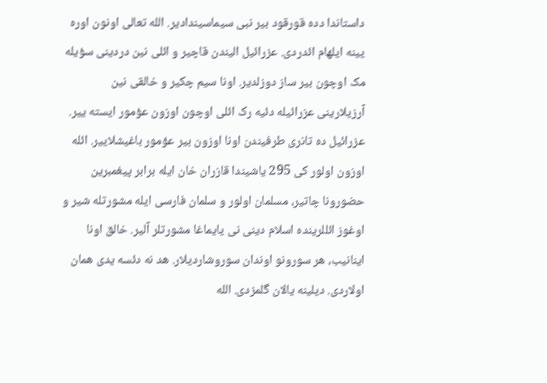داستاندا دده قورقود بیر نبی سیماسیندادیر. الله تعالی اونون اوره یینه ایلهام ائدردی. عزرائیل الیندن قاچیر و ائلی نین دردینی سؤیله مک اوچون بیر ساز دوزلدیر. اونا سیم چکیر و خالقی نین آرزیلارینی عزرائیله دئیه رک ائلی اوچون اوزون عؤمور ایسته ییر. عزرائیل ده تانری طرفیندن اونا اوزون بیر عؤمور باغیشلاییر. ائله اوزون اولور کی 295 یاشیندا قازران خان ایله برابر پیغمبرین حضورونا چاتیر، مسلمان اولور و سلمان فارسی ایله مشورتله شیر و اوغوز ائللرینده اسلام دینی نی یایماغا مشورتلر آلیر. خالق اونا اینانیب، هر سورونو اوندان سوروشاردیلار. هد نه دئسه یدی همان اولاردی. دیلینه یالان گلمزدی. الله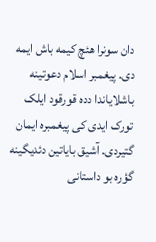دان سونرا هئچ کیمه باش ایمه دی. پیغمبر اسلام دعوتینه  باشلایاندا دده قورقود ایلک تورک ایدی کی پیغمبره ایمان گتیردی. آشیق بایاتین دئدیگینه گؤره بو داستانی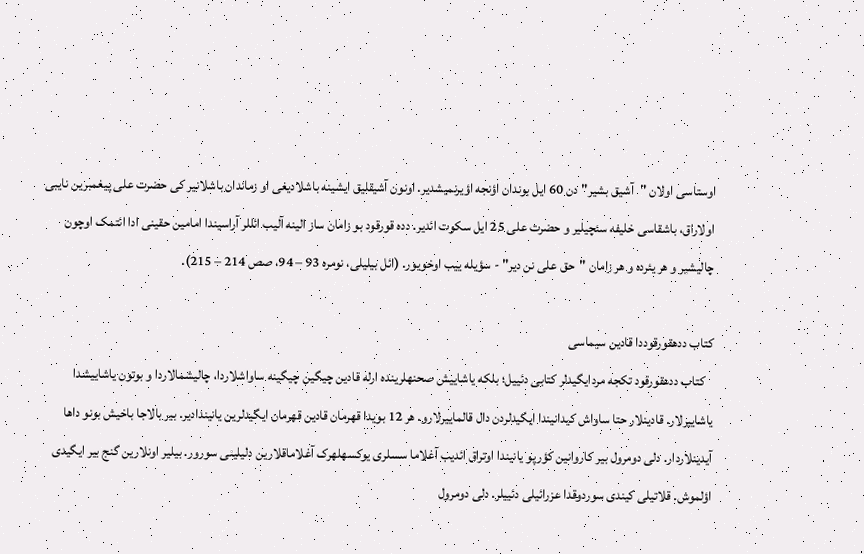اوستاسی اولان "آشیق بشیر"دن 60 ایل بوندان اؤنجه اؤیرنمیشدیر. اونون آشیقلیق ایشینه باشلادیغی او زماندان باشلانیر کی حضرت علی پیغمبرین نایبی اولاراق، باشقاسی خلیفه سئچیلیر و حضرت علی 25 ایل سکوت ائدیر. دده قورقود بو زامان ساز الینه آلیب ائللر آراسیندا امامین حقینی ادا ائتمک اوچون چالیشیر و هر یئرده و هر زامان "حق علی نن دیر" - سؤیله ییب اوخویور. (ائل بیلیلی، نومره 93 – 94، صص 214 – 215).

کتاب ددهقورقوددا قادین سیماسی
   کتاب ددهقورقود تکجه مردایگیدلر کتابی دئییل؛ بلکه یاشاییش صحنهلرینده ارله قادین چیگین چیگینه ساواشلاردا، چالیشمالاردا و بوتون یاشاییشدا یاشاییرلار. قادینلار حتا ساواش کیدانیندا ایگیدلردن دال قالماییرلارو. هر 12 بویدا قهرمان قادین قهرمان ایگیدلرین یانیندادیر. بیر بالاجا باخیش بونو داها آیدینلاردار. دلی دومرول بیر کاروانین کؤرپو یانیندا اوتراق ائدیب آغلاما سسلری یوکسهلهرک آغلاماقلارین دلیلینی سورور. بیلیر اونلارین گنج بیر ایگیدی اؤلموش. قلاتیلی کیندی سوردوقدا عزرائیلی دئییلر. دلی دومرول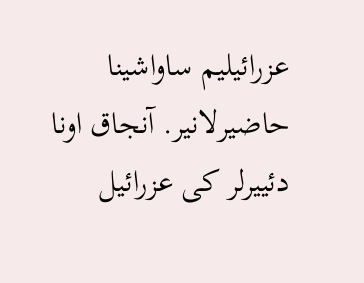عزرائیلیم ساواشینا حاضیرلانیر. آنجاق اونا دئییرلر کی عزرائیل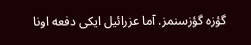گؤزه گؤزسنمز. آما عزرائیل ایکی دفعه اونا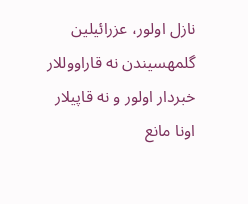نازل اولور، عزرائیلین گلمهسیندن نه قاراووللار خبردار اولور و نه قاپیلار اونا مانع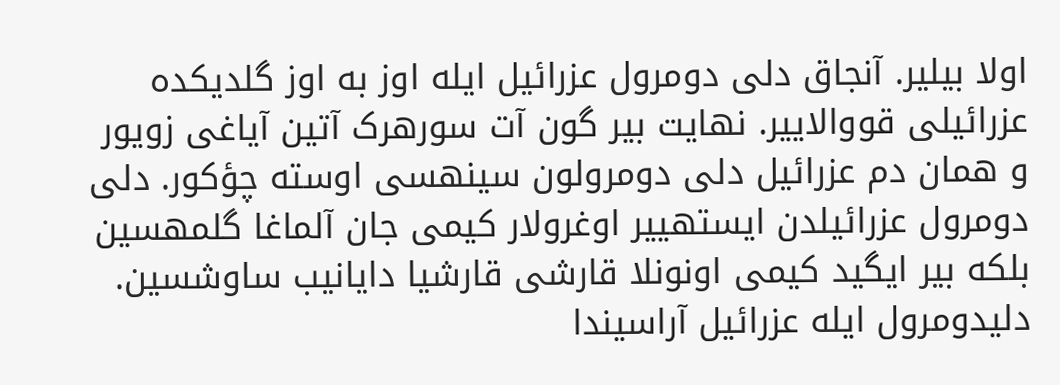اولا بیلیر. آنجاق دلی دومرول عزرائیل ایله اوز به اوز گلدیکده عزرائیلی قووالاییر. نهایت بیر گون آت سورهرک آتین آیاغی زویور و همان دم عزرائیل دلی دومرولون سینهسی اوسته چؤکور. دلی دومرول عزرائیلدن ایستهییر اوغرولار کیمی جان آلماغا گلمهسین بلکه بیر ایگید کیمی اونونلا قارشی قارشیا دایانیب ساوشسین. دلیدومرول ایله عزرائیل آراسیندا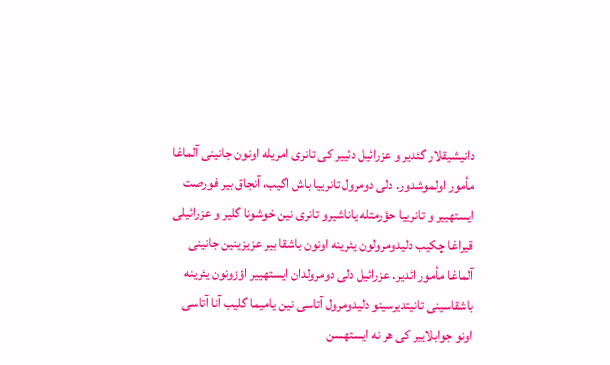دانیشیقلار گئدیر و عزرائیل دئییر کی تانری امریله اونون جانینی آلماغا مأمور اولموشدور. دلی دومرول تانرییا باش اگیب، آنجاق بیر فورصت ایستهییر و تانرییا حؤرمتله یاناشیرو تانری نین خوشونا گلیر و عزرائیلی قیراغا چکیب دلیدومرولون یئرینه اونون باشقا بیر عزیزینین جانینی آلماغا مأمور ائدیر. عزرائیل دلی دومرولدان ایستهییر اؤزونون یئرینه باشقاسینی تانیتدیرسینو دلیدومرول آتاسی نین یامیما گلیب آنا آتاسی اونو جوابلاییر کی هر نه ایستهسن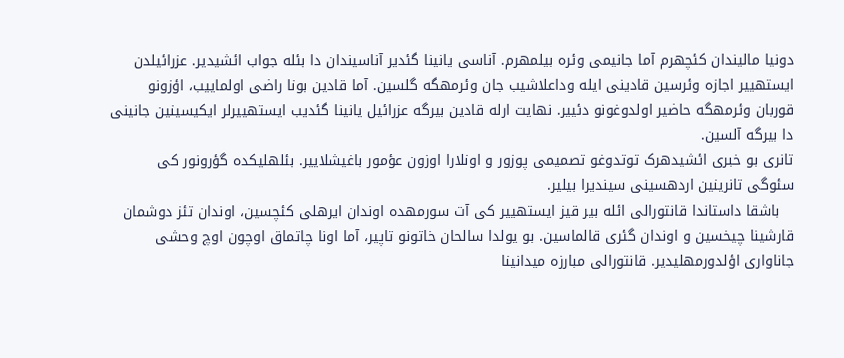دونیا مالیندان کئچهرم آما جانیمی وئره بیلمهرم. آناسی یانینا گئدیر آناسیندان دا بئله جواب ائشیدیر. عزرائیلدن ایستهییر اجازه وئرسین قادینی ایله وداعلاشیب جان وئرمهگه گلسین. آما قادین بونا راضی اولماییب، اؤزونو قوربان وئرمهگه حاضیر اولدوغونو دئییر. نهایت ارله قادین بیرگه عزرائیل یانینا گئدیب ایستهییرلر ایکیسینین جانینی دا بیرگه آلسین.
تانری بو خبری ائشیدهرک توتدوغو تصمیمی پوزور و اونلارا اوزون عؤمور باغیشلاییر. بئلهلیکده گؤرونور کی سئوگی تانرینین اردهسینی سیندیرا بیلیر.
   باشقا داستاندا قانتورالی ائله بیر قیز ایستهییر کی آت سورمهده اوندان ایرهلی کئچسین، اوندان تئز دوشمان قارشینا چیخسین و اوندان گئری قالماسین. بو یولدا سالحان خاتونو تاپیر، آما اونا چاتماق اوچون اوچ وحشی جاناواری اؤلدورمهلیدیر. قانتورالی مبارزه میدانینا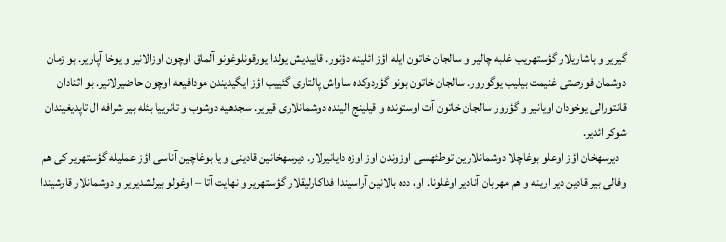گیریر و باشاریلار گؤستهریب غلبه چالیر و سالجان خاتون ایله اؤز ائلینه دؤنور. قاییدیش یولدا یورقونلوغونو آلماق اوچون اوزالانیر و یوخا آپاریر. بو زمان دوشمان فورصتی غنیمت بیلیب یوگورور. سالجان خاتون بونو گؤردوکده ساواش پالتاری گئییب اؤز ایگیدیندن مودافیعه اوچون حاضیرلانیر. بو اثنادان قانتورالی یوخودان اویانیر و گؤرور سالجان خاتون آت اوستونده و قیلینج الینده دوشمانلاری قیریر. سجدهیه دوشوب و تانرییا بئله بیر شرافه ال تاپدیغیندان شوکر ائدیر.
   دیرسهخان اؤز اوعلو بوغاچلا دوشمانلارین توطئهسی اوزوندن اوز اوزه دایانیرلار. دیرسهخانین قادینی و یا بوغاچین آناسی اؤز عملیله گؤستهریر کی هم وفالی بیر قادین دیر ارینه و هم مهربان آنادیر اوغلونا. او، دده بالانین آراسیندا فداکارلیقلار گؤستهریر و نهایت آتا – اوغولو بیرلشدیریر و دوشمانلار قارشیندا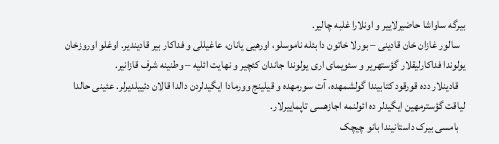بیرگه ساواشا حاضیرلاییر و اونلارا غلبه چالیر.
   سالور غازان خان قادینی – بورلا خاتون دا بئله ناموسلو، اورهیی یانان، عاغیللی و فداکار بیر قادیندیر. اوغلو اوروزخان یولوندا فداکارلیقلار گؤستهریر و سئویمای اری یولوندا جاندان کئچیر و نهایت ائلیه – وطنینه شرف قازانیر.
   قادینلار دده قورقود کتابیندا گولشمهده، آت سورمهده و قیلینج وورمادا ایگیدلردن دالدا قالان دئییلدیرلر. عئینی حالدا لیاقت گؤسترمهین ایگیدلر ده ائولنمه اجازهسی تاپماییرلار.
   بامسی بیرک داستانیندا بانو چیچک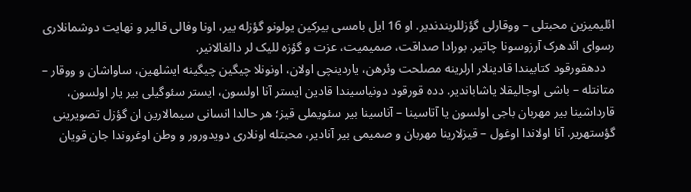ائلیمیزین محبتلی – ووقارلی گؤزللریندندیر. او 16 ایل بامسی بیرکین یولونو گؤزله ییر، اونا وفالی قالیر و نهایت دوشمانلاری رسوای ائدهرک آرزوسونا چاتیر. بورادا صداقت، صمیمیت، عزت و گؤزه للیک لر دالغالانیر.
   ددهقورقود کتابیندا قادینلار ارلرینه مصلحت وئرهن، یاردینچی اولان، اونونلا چیگین چیگینه ایشلهین، ساواشان و ووقار – متانتله – باشی اوجالیقلا یاشاباندیر. دده قورقود دونیاسیندا قادین ایستر آنا اولسون، ایستر سئوگیلی بیر یار اولسون، قارداشینا بیر مهربان باجی اولسون یا آتاسینا – آناسینا بیر سئویملی قیز؛ هر حالدا انسانی سیمالارین ان گؤزل تصویرینی گؤستهریر. آنا اولاندا اوغول – قیزلارینا مهربان و صمیمی بیر آنادیر، محبتله اونلاری دویدورور و وطن اوغروندا جان قویان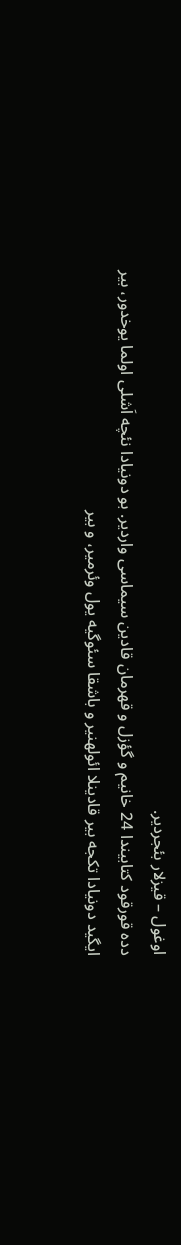اوغول – قیزلار بئجردیر.
دده قورقود کتابیندا 24 خانیم و گؤزل و قهرمان قادین سیماسی واردیر. بو دونیادا نئچه اَشلی اولما یوخدور، بیر ایگید دونیادا تکجه بیر قادینلا ائولهنیر و باشقا سئوگیه یول وئرمیر، و بیر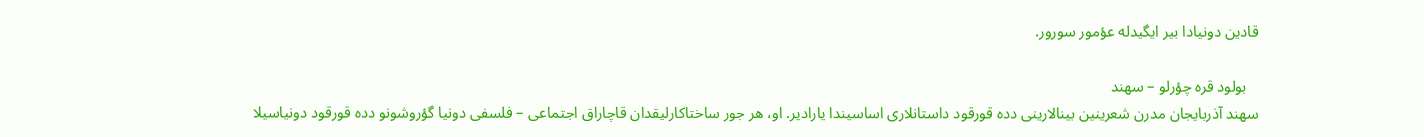قادین دونیادا بیر ایگیدله عؤمور سورور.

   بولود قره چؤرلو – سهند
سهند آذربایجان مدرن شعرینین بینالارینی دده قورقود داستانلاری اساسیندا یارادیر. او، هر جور ساختاکارلیقدان قاچاراق اجتماعی – فلسفی دونیا گؤروشونو دده قورقود دونیاسیلا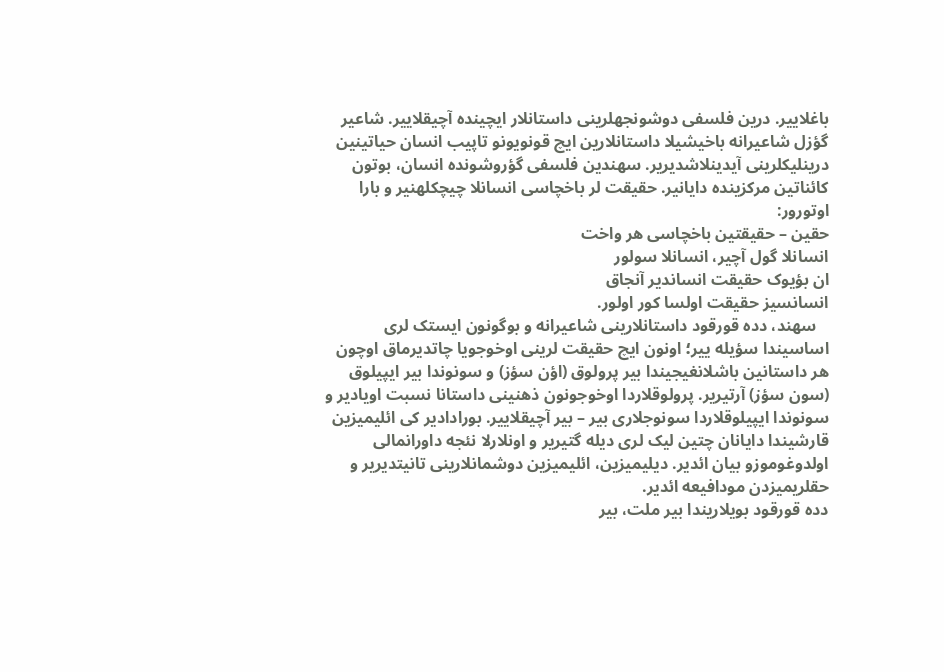باغلاییر. درین فلسفی دوشونجهلرینی داستانلار ایچینده آچیقلاییر. شاعیر گؤزل شاعیرانه باخیشیلا داستانلارین ایچ قونویونو تاپیب انسان حیاتینین درینلیکلرینی آیدینلاشدیریر. سهندین فلسفی گؤروشونده انسان، بوتون کائناتین مرکزینده دایانیر. حقیقت لر باخچاسی انسانلا چیچکلهنیر و بارا اوتورور:
حقین – حقیقتین باخچاسی هر واخت
انسانلا گول آچیر، انسانلا سولور
ان بؤیوک حقیقت انساندیر آنجاق
انسانسیز حقیقت اولسا کور اولور.
   سهند، دده قورقود داستانلارینی شاعیرانه و بوگونون ایستک لری اساسیندا سؤیله ییر؛ اونون ایچ حقیقت لرینی اوخوجویا چاتدیرماق اوچون هر داستانین باشلانغیجیندا بیر پرولوق (اؤن سؤز) و سونوندا بیر ایپیلوق (سون سؤز) آرتیریر. پرولوقلاردا اوخوجونون ذهنینی داستانا نسبت اویادیر و سونوندا ایپیلوقلاردا سونوجلاری بیر – بیر آچیقلاییر. بورادادیر کی ائلیمیزین قارشیندا دایانان چتین لیک لری دیله گتیریر و اونلارلا نئجه داورانمالی اولدوغوموزو بیان ائدیر. دیلیمیزین، ائلیمیزین دوشمانلارینی تانیتدیریر و حقلریمیزدن مودافیعه ائدیر.
دده قورقود بویلاریندا بیر ملت، بیر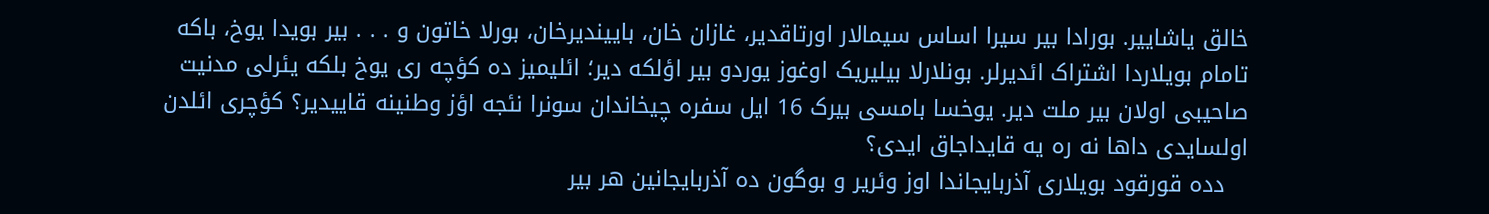خالق یاشاییر. بورادا بیر سیرا اساس سیمالار اورتاقدیر، غازان خان، باییندیرخان، بورلا خاتون و . . . بیر بویدا یوخ، باکه تامام بویلاردا اشتراک ائدیرلر. بونلارلا بیلیریک اوغوز یوردو بیر اؤلکه دیر؛ ائلیمیز ده کؤچه ری یوخ بلکه یئرلی مدنیت صاحیبی اولان بیر ملت دیر. یوخسا بامسی بیرک 16 ایل سفره چیخاندان سونرا نئجه اؤز وطنینه قاییدیر؟ کؤچری ائلدن اولسایدی داها نه ره یه قایداجاق ایدی؟
   دده قورقود بویلاری آذربایجاندا اوز وئریر و بوگون ده آذربایجانین هر بیر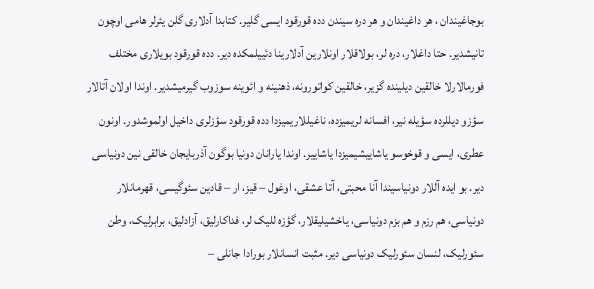بوجاغیندان ، هر داغیندان و هر دره سیندن دده قورقود ایسی گلیر. کتابدا آدلاری گلن یئرلر هامی اوچون تانیشدیر. حتا داغلار، دره لر، بولاقلار اونلارین آدلارینا دئییلمکده دیر. دده قورقود بویلاری مختلف فورمالارلا خالقین دیلینده گزیر، خالقین کواتورونه، ذهنینه و ائوینه سوزوب گیرمیشدیر. اوندا اولان آتالار سؤزو دیللرده سؤیله نیر، افسانه لریمیزده، ناغیللاریمیزدا دده قورقود سؤزلری داخیل اولموشدور. اونون عطری، ایسی و قوخوسو یاشاییشیمیزدا یاشاییر. اوندا یارانان دونیا بوگون آذربایجان خالقی نین دونیاسی دیر. بو ایده آللار دونیاسیندا آنا محبتی، آتا عشقی، اوغول – قیز، ار – قادین سئوگیسی، قهرمانلار دونیاسی، هم رزم و هم بزم دونیاسی، یاخشیلیقلار، گؤزه للیک لر، فداکارلیق، آزادلیق، برابرلیک، وطن سئورلیک، لنسان سئورلیک دونیاسی دیر. مثبت انسانلار بورادا جانلی –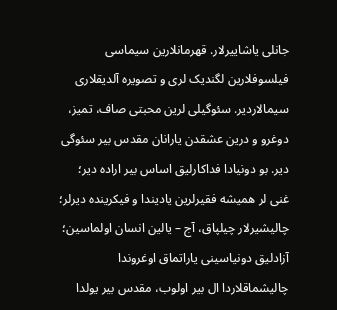جانلی یاشاییرلار. قهرمانلارین سیماسی فیلسوفلارین لگندیک لری و تصویره آلدیقلاری سیمالاردیر. سئوگیلی لرین محبتی صاف، تمیز، دوغرو و درین عشقدن یارانان مقدس بیر سئوگی دیر. بو دونیادا فداکارلیق اساس بیر اراده دیر؛ غنی لر همیشه فقیرلرین یادیندا و فیکرینده دیرلر؛ چالیشیرلار چیلپاق، آج – یالین انسان اولماسین؛ آزادلیق دونیاسینی یاراتماق اوغروندا چالیشماقلاردا ال بیر اولوب، مقدس بیر یولدا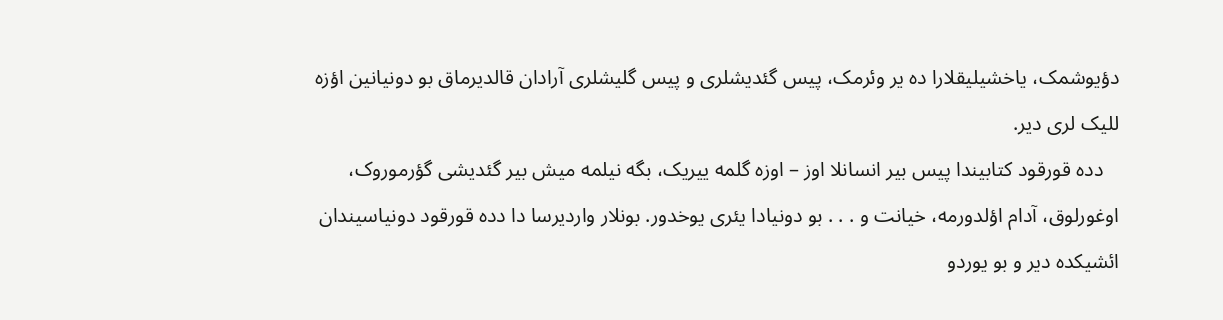دؤیوشمک، یاخشیلیقلارا ده یر وئرمک، پیس گئدیشلری و پیس گلیشلری آرادان قالدیرماق بو دونیانین اؤزه للیک لری دیر.
   دده قورقود کتابیندا پیس بیر انسانلا اوز – اوزه گلمه ییریک، بگه نیلمه میش بیر گئدیشی گؤرموروک، اوغورلوق، آدام اؤلدورمه، خیانت و . . . بو دونیادا یئری یوخدور. بونلار واردیرسا دا دده قورقود دونیاسیندان ائشیکده دیر و بو یوردو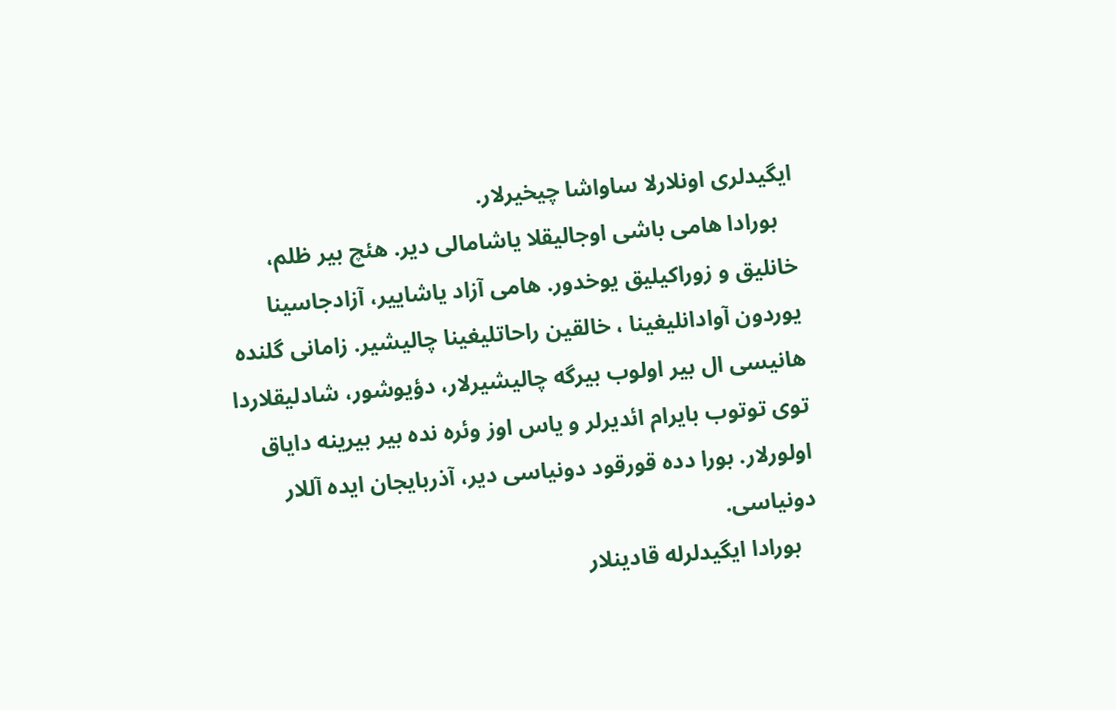ایگیدلری اونلارلا ساواشا چیخیرلار.
   بورادا هامی باشی اوجالیقلا یاشامالی دیر. هئچ بیر ظلم، خانلیق و زوراکیلیق یوخدور. هامی آزاد یاشاییر، آزادجاسینا یوردون آوادانلیغینا ، خالقین راحاتلیغینا چالیشیر. زامانی گلنده هانیسی ال بیر اولوب بیرگه چالیشیرلار، دؤیوشور، شادلیقلاردا توی توتوب بایرام ائدیرلر و یاس اوز وئره نده بیر بیرینه دایاق اولورلار. بورا دده قورقود دونیاسی دیر، آذربایجان ایده آللار دونیاسی.
   بورادا ایگیدلرله قادینلار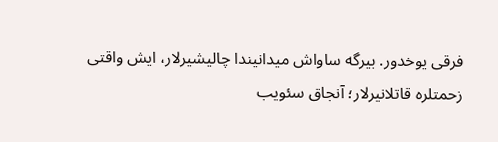فرقی یوخدور. بیرگه ساواش میدانیندا چالیشیرلار، ایش واقتی زحمتلره قاتلانیرلار؛ آنجاق سئویب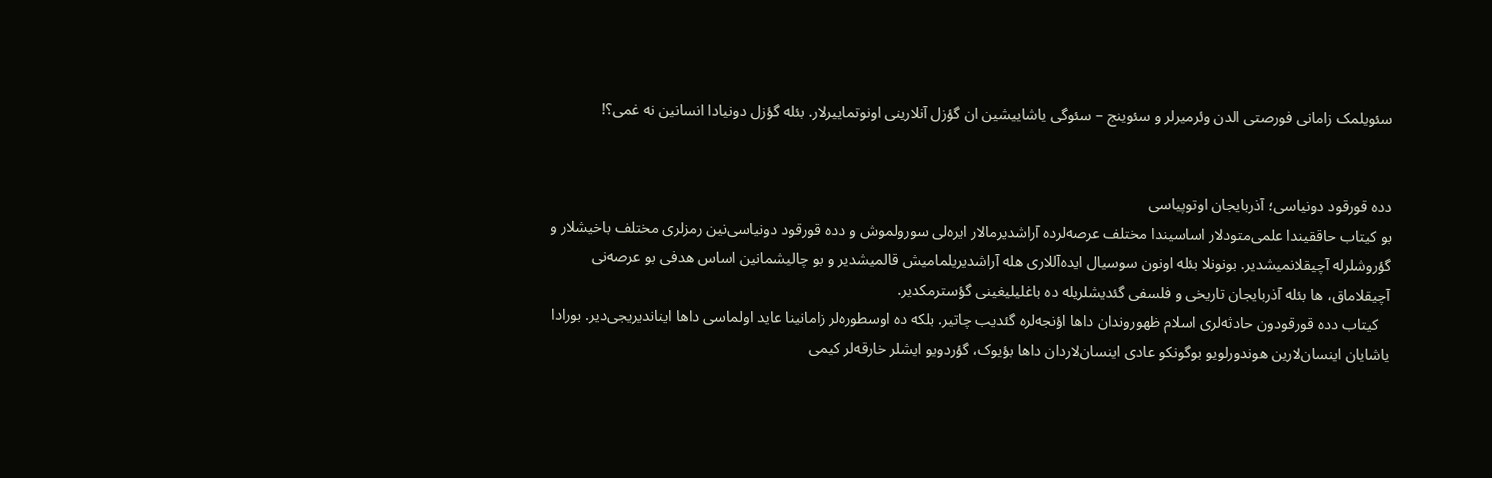سئویلمک زامانی فورصتی الدن وئرمیرلر و سئوینج – سئوگی یاشاییشین ان گؤزل آنلارینی اونوتماییرلار. بئله گؤزل دونیادا انسانین نه غمی؟!


دده قورقود دونیاسی‌؛ آذربایجان اوتوپیاسی
بو کیتاب حاققیندا علمی‌متودلار اساسیندا مختلف عرصه‌لرده آراشدیرمالار ایره‌لی سورولموش و دده قورقود دونیاسی‌نین رمزلری مختلف باخیشلار و گؤروشلرله آچیقلانمیشدیر. بونونلا بئله اونون سوسیال ایده‌آللاری هله آراشدیریلمامیش قالمیشدیر و بو چالیشمانین اساس هدفی بو عرصه‌نی آچیقلاماق،‌ ها بئله آذربایجان تاریخی و فلسفی گئدیشلریله ده باغلیلیغینی گؤسترمکدیر.
   کیتاب دده قورقودون حادثه‌لری اسلام ظهوروندان داها اؤنجه‌لره گئدیب چاتیر. بلکه ده اوسطوره‌لر زامانینا عاید اولماسی داها ایناندیریجی‌دیر. بورادا یاشایان اینسان‌لارین هوندورلویو بوگونکو عادی اینسان‌لاردان داها بؤیوک، گؤردویو ایشلر خارقه‌لر کیمی‌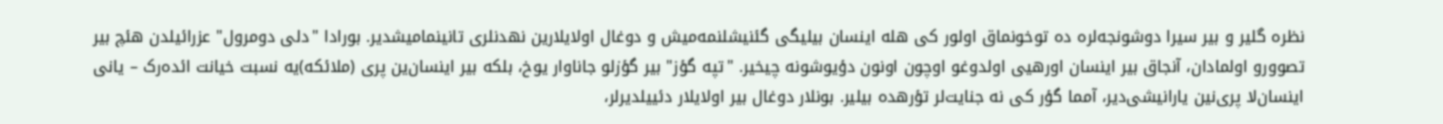نظره گلیر و بیر سیرا دوشونجه‌لره ده توخونماق اولور کی هله اینسان‌ بیلیگی گئنیشلنمه‌میش و دوغال اولایلارین نهدنلری تانینمامیشدیر. بورادا "دلی دومرول" عزرائیلدن هئچ بیر تصوورو اولمادان، آنجاق بیر اینسان‌ اورهیی اولدوغو اوچون اونون دؤیوشونه چیخیر. "تپه گؤز" بیر گؤزلو جاناوار یوخ، بلکه بیر اینسان‌ین پری (ملائکه)یه نسبت خیانت ائده‌رک – یانی اینسان‌لا پری‌نین یارانیشی‌دیر، آمما گؤر کی نه جنایت‌لر تؤرهده بیلیر. بونلار دوغال بیر اولایلار دئییلدیرلر،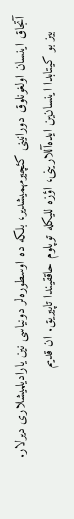آتجاق اینسان‌ اولغونلوق دورانینی کئچیرمهمیشدیر، بلکه ده اوسطوره‌لر دونیاسی نین یارادیلمیشلاری دیرلار.
    بیز بو کیتابدا اینسان‌ین ایده‌آللارینی، اؤزه للیکله توپلوم حاققیندا تاپیریق. ان قدیم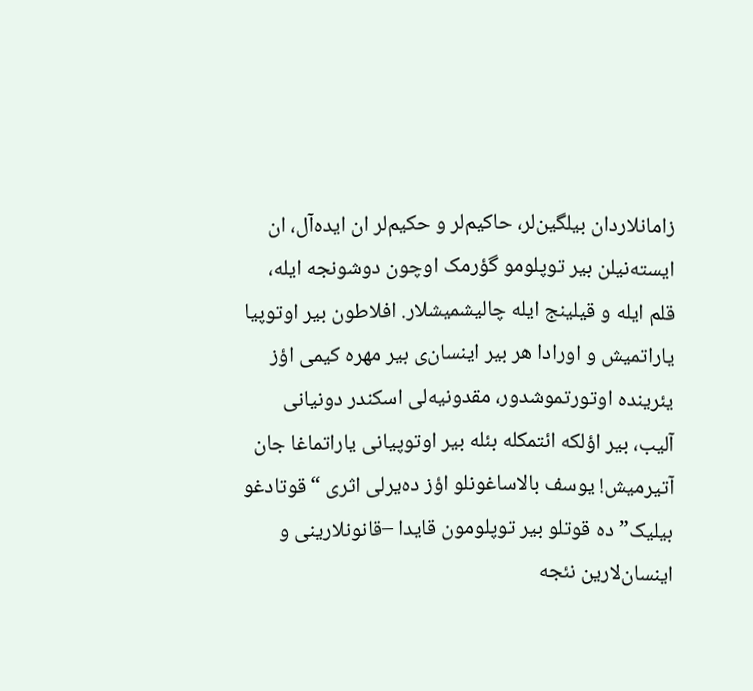زامانلاردان بیلگین‌لر، حاکیم‌لر و حکیم‌لر ان ایده‌آل، ان ایسته‌نیلن بیر توپلومو گؤرمک اوچون دوشونجه ایله، قلم ایله و قیلینج ایله چالیشمیشلار. افلاطون بیر اوتوپیا یاراتمیش و اورادا هر بیر اینسان‌ی بیر مهره کیمی ‌اؤز یئرینده اوتورتموشدور، مقدونیه‌لی اسکندر دونیانی آلیب، بیر اؤلکه ائتمکله بئله بیر اوتوپیانی یاراتماغا جان آتیرمیش! یوسف بالاساغونلو اؤز ده‌یرلی اثری “قوتادغو بیلیک”ده قوتلو بیر توپلومون قایدا –قانونلارینی و اینسان‌لارین نئجه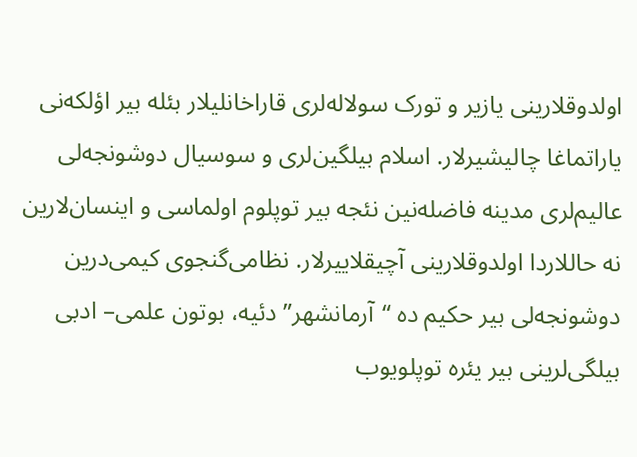اولدوقلارینی یازیر و تورک سولاله‌لری قاراخانلیلار بئله بیر اؤلکه‌نی یاراتماغا چالیشیرلار. اسلام بیلگین‌لری و سوسیال دوشونجه‌لی عالیم‌لری مدینه فاضله‌نین نئجه بیر توپلوم اولماسی و اینسان‌لارین نه حاللاردا اولدوقلارینی آچیقلاییرلار. نظامی‌گنجوی کیمی‌درین دوشونجه‌لی بیر حکیم ده “آرمانشهر” دئیه، بوتون علمی‌– ادبی بیلگی‌لرینی بیر یئره توپلویوب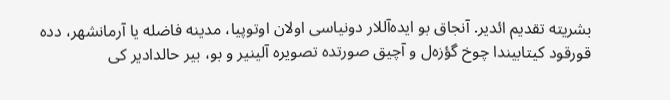بشریته تقدیم ائدیر. آنجاق بو ایده‌آللار دونیاسی اولان اوتوپیا، مدینه فاضله یا آرمانشهر، دده قورقود کیتابیندا چوخ گؤزه‌ل و آچیق صورتده تصویره آلینیر و بو، بیر حالدادیر کی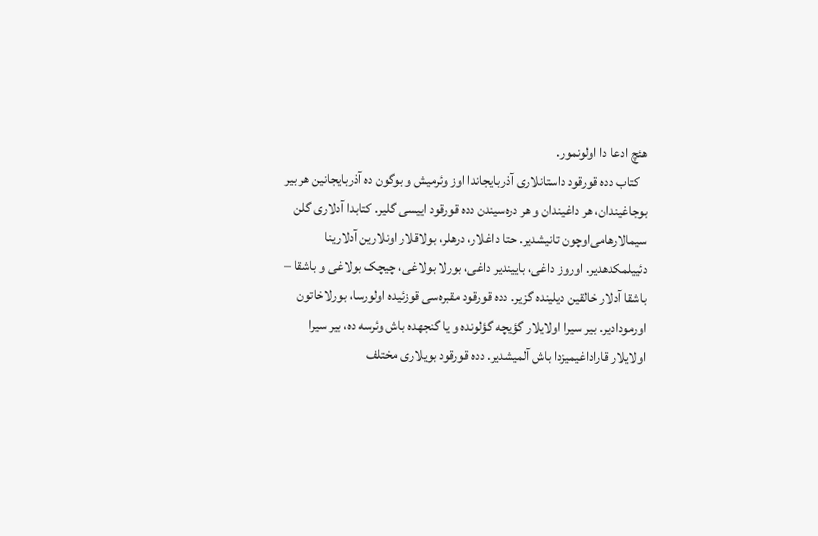هئچ ادعا دا اولونمور.
   کتاب دده قورقود داستانلاری آذربایجاندا اوز وئرمیش و بوگون ده آذربایجانین هر بیر بوجاغیندان، هر داغیندان و هر دره‌سیندن دده قورقود اییسی گلیر. کتابدا آدلاری گلن سیمالار‌هامی‌اوچون تانیشدیر. حتا داغلار، درهلر، بولاقلار اونلارین آدلارینا دئییلمکدهدیر. اوروز داغی، باییندیر داغی، بورلا بولاغی، چیچک بولاغی و باشقا – باشقا آدلار خالقین دیلینده گزیر. دده قورقود مقبره‌سی قوزئیده اولورسا، بورلاخاتون اورمودادیر. بیر سیرا اولایلار گؤیچه گؤلونده و یا گنجهده باش وئرسه ده، بیر سیرا اولایلار قاراداغیمیزدا باش آلمیشدیر. دده قورقود بویلاری مختلف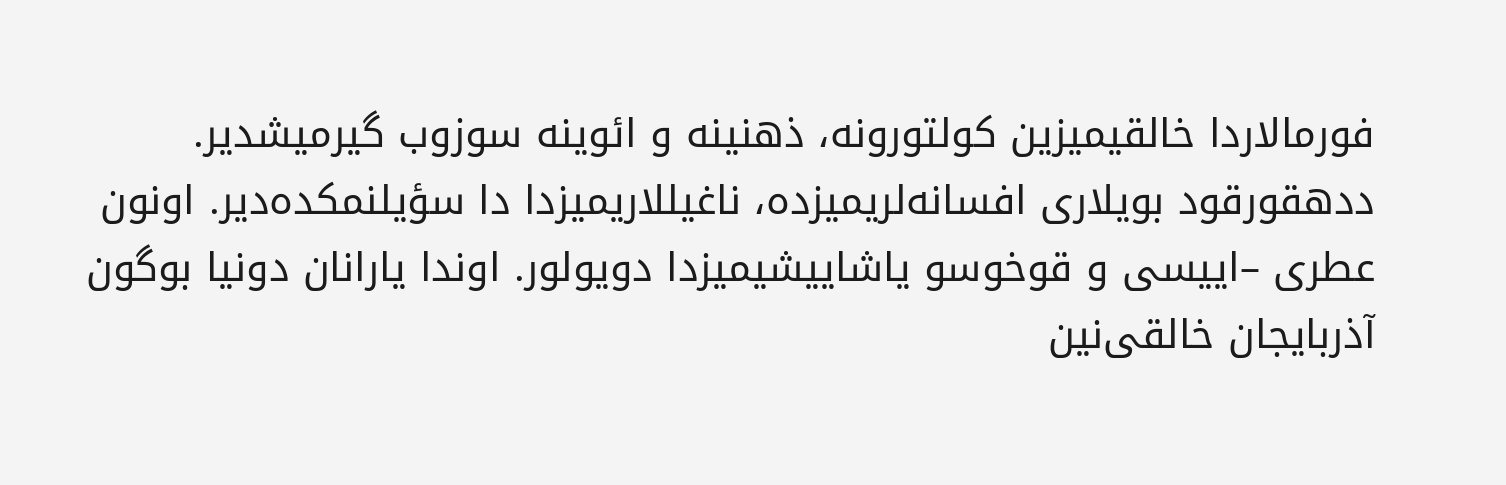فورمالاردا خالقیمیزین کولتورونه، ذهنینه و ائوینه سوزوب گیرمیشدیر. ددهقورقود بویلاری افسانه‌لریمیزده، ناغیللاریمیزدا دا سؤیلنمکده‌دیر. اونون عطری –اییسی و قوخوسو یاشاییشیمیزدا دویولور. اوندا یارانان دونیا بوگون آذربایجان خالقی‌نین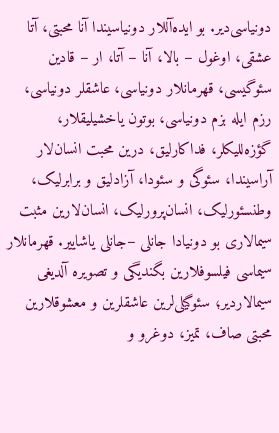دونیاسی‌دیر. بو ایده‌آللار دونیاسیندا آنا محبتی، آتا عشقی، اوغول – بالا، آنا – آتا، ار – قادین سئوگیسی، قهرمانلار دونیاسی، عاشقلر دونیاسی، رزم ایله بزم دونیاسی، بوتون یاخشیلیقلار، گؤزه‌للیکلر، فداکارلیق، درین محبت انسان‌لار آراسیندا، سئوگی و سئودا، آزادلیق و برابرلیک، وطنسئورلیک، انسان‌پرورلیک، انسان‌لارین مثبت سیمالاری بو دونیادا جانلی –جانلی یاشاییر. قهرمانلار سیماسی فیلسوفلارین بگندیگی و تصویره آلدیغی سیمالاردیر؛ سئوگیلی‌لرین عاشقلرین و معشوقلارین محبتی صاف، تمیز، دوغرو و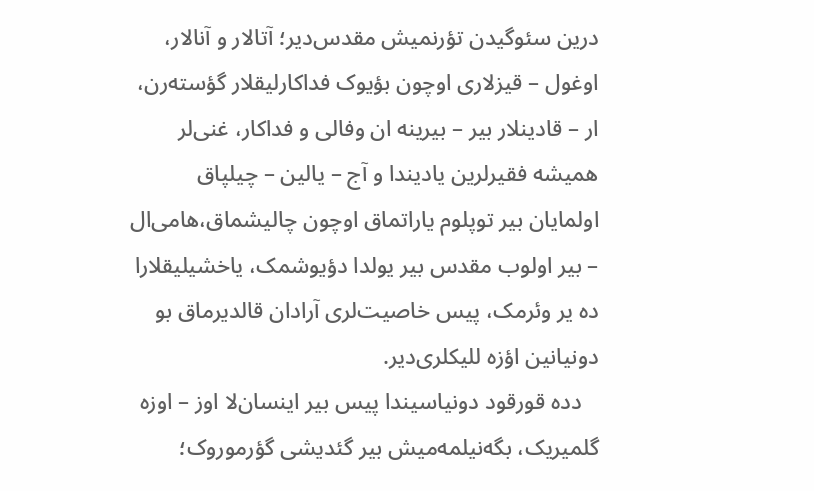درین سئوگیدن تؤرنمیش مقدس‌دیر؛ آتالار و آنالار، اوغول – قیزلاری اوچون بؤیوک فداکارلیقلار گؤسته‌رن، ار – قادینلار بیر – بیرینه ان وفالی و فداکار، غنی‌لر همیشه فقیرلرین یادیندا و آج – یالین – چیلپاق اولمایان بیر توپلوم یاراتماق اوچون چالیشماق،‌هامی‌ال – بیر اولوب مقدس بیر یولدا دؤیوشمک، یاخشیلیقلارا ده یر وئرمک، پیس خاصیت‌لری آرادان قالدیرماق بو دونیانین اؤزه ‌للیکلری‌دیر.
   دده قورقود دونیاسیندا پیس بیر اینسان‌لا اوز – اوزه گلمیریک، بگه‌نیلمه‌میش بیر گئدیشی گؤرموروک؛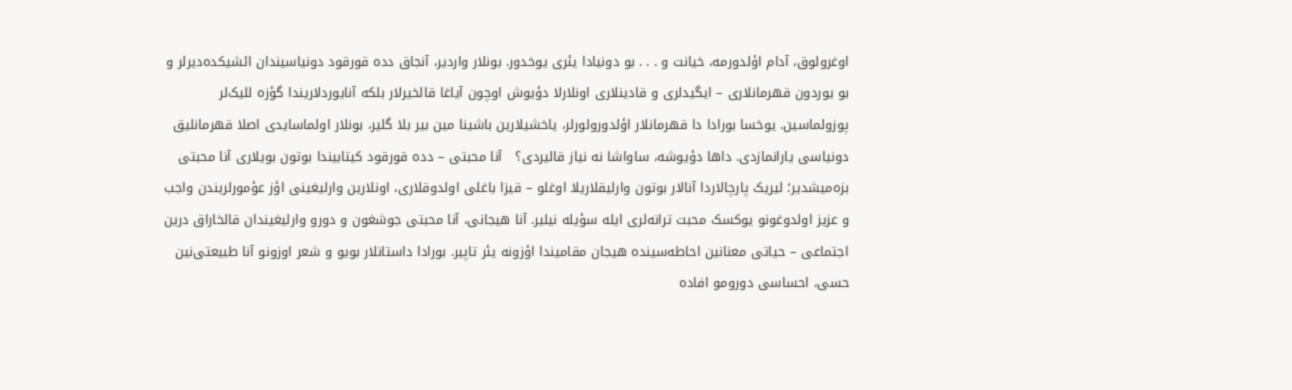اوغرولوق، آدام اؤلدورمه، خیانت و . . . بو دونیادا یئری یوخدور. بونلار واردیر، آنجاق دده قورقود دونیاسیندان ائشیکده‌دیرلر و بو یوردون قهرمانلاری – ایگیدلری و قادینلاری اونلارلا دؤیوش اوچون آیاغا قالخیرلار بلکه آنایوردلاریندا گؤزه للیک‌لر پوزولماسین. یوخسا بورادا دا قهرمانلار اؤلدورولورلر، یاخشیلارین باشینا مین بیر بلا گلیر، بونلار اولماسایدی اصلا قهرمانلیق دونیاسی یارانمازدی. داها دؤیوشه، ساواشا نه نیاز قالیردی؟   آنا محبتی – دده قورقود کیتابیندا بوتون بویلاری آنا محبتی بزه‌میشدیر؛ لیریک پارچالاردا آنالار بوتون وارلیقلاریلا اوغلو – قیزا باغلی اولدوقلاری، اونلارین وارلیغینی اؤز عؤمورلریندن واجب و عزیز اولدوغونو یوکسک محبت ترانه‌لری ایله سؤیله نیلیر. آنا هیجانی، آنا محبتی جوشغون و دورو وارلیغیندان قالخاراق درین اجتماعی – حیاتی معنانین احاطه‌سینده هیجان مقامیندا اؤزونه یئر تاپیر. بورادا داستانلار بویو و شعر اوزونو آنا طبیعتی‌نین حسی، احساسی دورومو افاده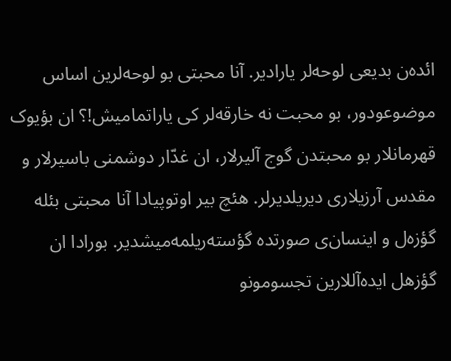ائده‌ن بدیعی لوحه‌لر یارادیر. آنا محبتی بو لوحه‌لرین اساس موضوعودور، بو محبت نه خارقه‌لر کی یاراتمامیش!؟ ان بؤیوک قهرمانلار بو محبتدن گوج آلیرلار، ان غدّار دوشمنی باسیرلار و مقدس آرزیلاری دیریلدیرلر. هئچ بیر اوتوپیادا آنا محبتی بئله گؤزه‌ل و اینسان‌ی صورتده گؤسته‌ریلمه‌میشدیر. بورادا ان گؤزهل ایده‌آللارین تجسومونو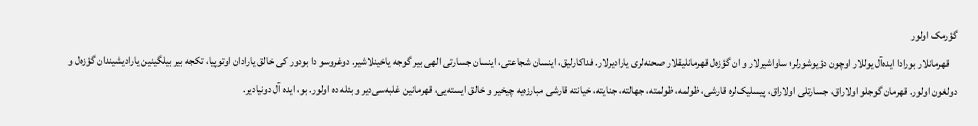گؤرمک اولور
    قهرمانلار بورادا ایده‌آل یوللار اوچون دؤیوشورلر؛ ساواشیرلار و ان گؤزه‌ل قهرمانلیقلار صحنه‌لری یارادیرلار. فداکارلیق، اینسان‌ شجاعتی، اینسان‌ جسارتی الهی بیر گوجه یاخینلاشیر. دوغروسو دا بودور کی خالق یارادان اوتوپیا، تکجه بیر بیلگینین یارادیشیندان گؤزه‌ل و دولغون اولور. قهرمان گوجلو اولاراق، جسارتلی اولاراق، پیسلیک‌لره قارشی، ظولمه، ظولمته، جهالته، جنایته، خیانته قارشی مبارزه‌یه چیخیر و خالق ایسته‌یی، قهرمانین غلبه‌سی‌دیر و بئله ده اولور. بو، ایده آل دونیادیر.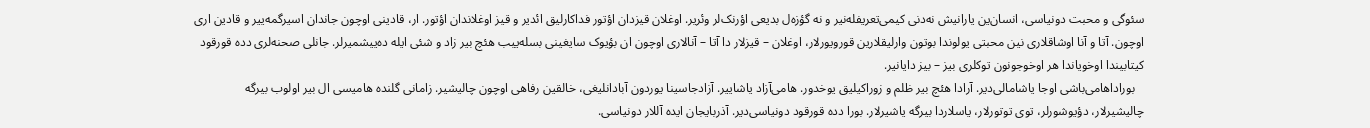سئوگی و محبت دونیاسی، انسان‌ین یارانیش نه‌دنی کیمی‌تعریفله‌نیر و نه گؤزه‌ل بدیعی اؤرنک‌لر وئریر. اوغلان قیزدان اؤتور فداکارلیق ائدیر و قیز اوغلاندان اؤتور. ار، قادینی اوچون جاندان اسیرگمه‌ییر و قادین اری اوچون. آتا و آنا اوشاقلاری نین محبتی یولوندا بوتون وارلیقلارین قورویورلار، اوغلان – قیزلار دا آتا – آنالاری اوچون ان بؤیوک سایغینی بسله‌ییب هئچ بیر زاد و شئی ایله ده‌ییشمیرلر. جانلی صحنه‌لری دده قورقود کیتابیندا اوخویاندا هر اوخوجونون توکلری بیز – بیز دایانیر.
   بورادا‌هامی‌باشی اوجا یاشامالی‌دیر. آرادا هئچ بیر ظلم و زوراکیلیق یوخدور. هامی‌آزاد یاشاییر. آزادجاسینا یوردون آبادانلیغی، خالقین رفاهی اوچون چالیشیر. زامانی گلنده‌ هامیسی ال بیر اولوب بیرگه چالیشیرلار، دؤیوشورلر، توی توتورلار، یاسلاردا بیرگه یاشیرلار. بورا دده قورقود دونیاسی‌دیر. آذربایجان ایده آللار دونیاسی.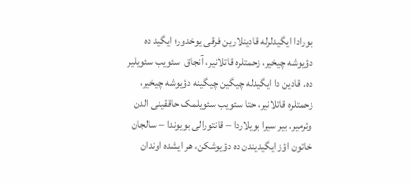بورادا ایگیدلرله قادینلارین فرقی یوخدور؛ ایگید ده دؤیوشه چیخیر، زحمتلره قاتلانیر، آنجاق  سئویب سئویلیر ده. قادین دا ایگیدله چیگین چیگینه دؤیوشه چیخیر، زحمتلره قاتلانیر، حتا سئویب سئویلمک حاققینی الدن وئرمیر. بیر سیرا بویلاردا – قانتورالی بویوندا – سالجان خاتون اؤز ایگیدیندن ده دؤیوشکن، هر ایشده اوندان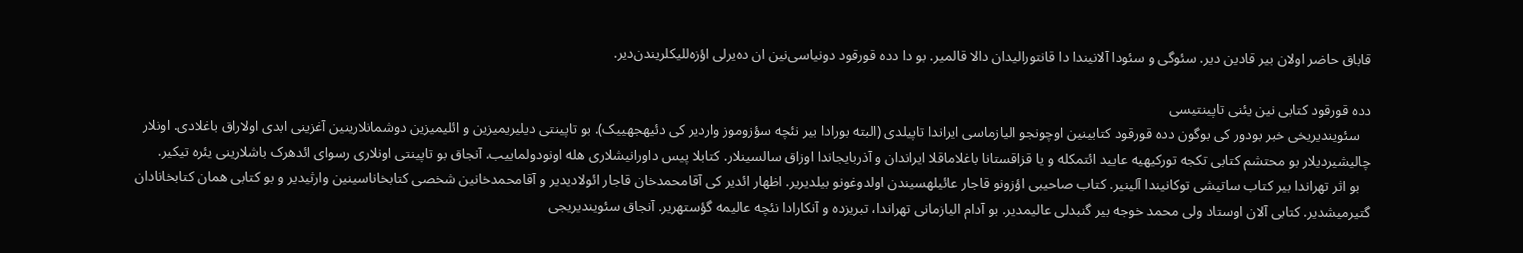قاباق حاضر اولان بیر قادین دیر. سئوگی و سئودا آلانیندا دا قانتورالیدان دالا قالمیر. بو دا دده قورقود دونیاسی‌نین ان ده‌یرلی اؤزه‌للیکلریندن‌دیر.

دده قورقود کتابی نین یئنی تاپینتیسی
   سئویندیریخی خبر بودور کی بوگون دده قورقود کتابینین اوچونجو الیازماسی ایراندا تاپیلدی (البته بورادا بیر نئچه سؤزوموز واردیر کی دئیهجهییک). بو تاپینتی دیلیریمیزین و ائلیمیزین دوشمانلارینین آغزینی ابدی اولاراق باغلادی. اونلار چالیشیردیلار بو محتشم کتابی تکجه تورکیهیه عایید ائتمکله و یا قزاقستانا باغلاماقلا ایراندان و آذربایجاندا اوزاق سالسینلار. کتابلا پیس داورانیشلاری هله اونودولماییب. آنجاق بو تاپینتی اونلاری رسوای ائدهرک باشلارینی یئره تیکیر.
   بو اثر تهراندا بیر کتاب ساتیشی توکانیندا آلینیر. کتاب صاحیبی اؤزونو قاجار عائیلهسیندن اولدوغونو بیلدیریر. اظهار ائدیر کی آقامحمدخان قاجار ائولادیدیر و آقامحمدخانین شخصی کتابخاناسینین وارثیدیر و بو کتابی همان کتابخانادان گتیرمیشدیر. کتابی آلان اوستاد ولی محمد خوجه بیر گنبدلی عالیمدیر. بو آدام الیازمانی تهراندا، تبریزده و آنکارادا نئچه عالیمه گؤستهریر. آنجاق سئویندیریجی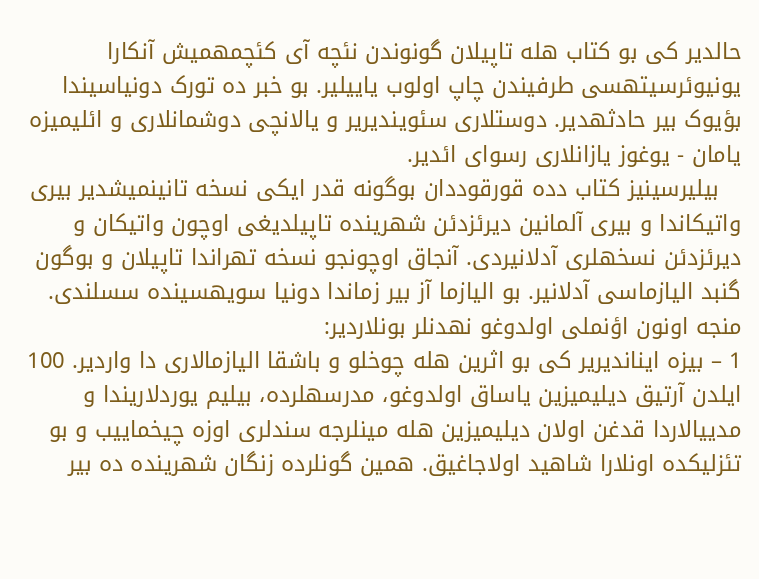حالدیر کی بو کتاب هله تاپیلان گونوندن نئچه آی کئچمهمیش آنکارا یونیوئرسیتهسی طرفیندن چاپ اولوب یاییلیر. بو خبر ده تورک دونیاسیندا بؤیوک بیر حادثهدیر. دوستلاری سئویندیریر و یالانچی دوشمانلاری و ائلیمیزه یامان - یوغوز یازانلاری رسوای ائدیر.
   بیلیرسینیز کتاب دده قورقوددان بوگونه قدر ایکی نسخه تانینمیشدیر بیری واتیکاندا و بیری آلمانین دیرئزدئن شهرینده تاپیلدیغی اوچون واتیکان و دیرئزدئن نسخهلری آدلانیردی. آنجاق اوچونجو نسخه تهراندا تاپیلان و بوگون گنبد الیازماسی آدلانیر. بو الیازما آز بیر زماندا دونیا سویهسینده سسلندی. منجه اونون اؤنملی اولدوغو نهدنلر بونلاردیر:
1 – بیزه ایناندیریر کی بو اثرین هله چوخلو و باشقا الیازمالاری دا واردیر. 100 ایلدن آرتیق دیلیمیزین یاساق اولدوغو، مدرسهلرده، بیلیم یوردلاریندا و مدییالاردا قدغن اولان دیلیمیزین هله مینلرجه سندلری اوزه چیخماییب و بو تئزلیکده اونلارا شاهید اولاجاغیق. همین گونلرده زنگان شهرینده ده بیر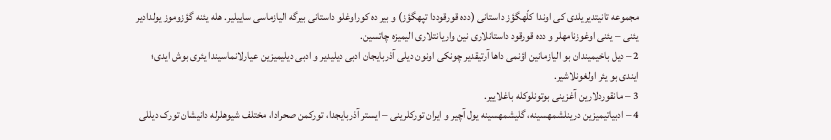مجموعه تانیتدیریلدی کی اوندا کلّهگؤز داستانی (دده قورقوددا تپهگؤز) و بیر ده کوراوغلو داستانی بیرگه الیازماسی ساییلیر. هله یئنه گؤزوموز یولدادیر یئنی – یئنی اوغوزنامهلر و دده قورقود داستانلاری نین واریانتلاری الیمیزه چاتسین.
2 – دیل باخیمیندان بو الیازمانین اؤنمی داها آرتیقدیر چونکی اونون دیلی آذربایجان ادبی دیلیدیر و ادبی دیلیمیزین عیارلانماسیندا یئری بوش ایدی؛ ایندی بو یئر اولغونلاشیر.
3 – مانقوردلارین آغزینی بوتونلوکله باغلاییر.
4 – ادبیاتیمیزین درینلشمهسینه، گلیشمهسینه یول آچیر و ایران تورکلرینی – ایستر آذربایجدا، تورکمن صحرادا، مختلف شیوهلرله دانیشان تورک دیللی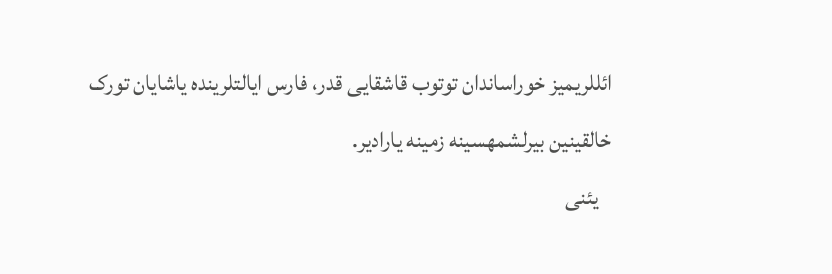ائللریمیز خوراساندان توتوب قاشقایی قدر، فارس ایالتلرینده یاشایان تورک خالقینین بیرلشمهسینه زمینه یارادیر.
   یئنی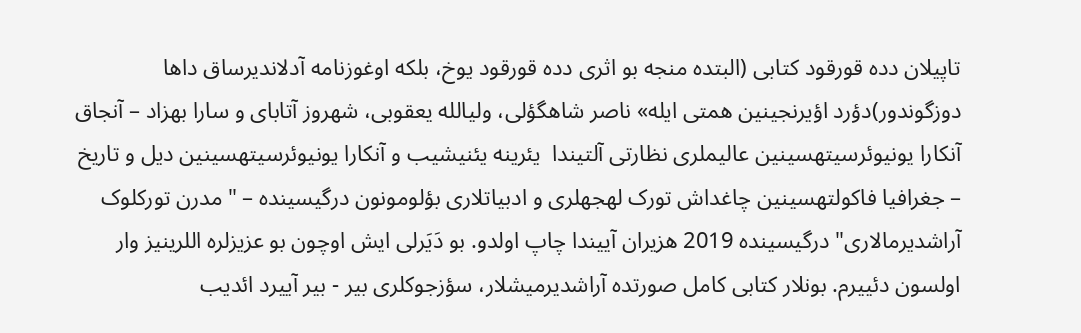تاپیلان دده قورقود کتابی (البتده منجه بو اثری دده قورقود یوخ، بلکه اوغوزنامه آدلاندیرساق داها دوزگوندور)دؤرد اؤیرنجینین همتی ایله» ناصر شاهگؤلی، ولیالله یعقوبی، شهروز آتابای و سارا بهزاد – آنجاق آنکارا یونیوئرسیتهسینین عالیملری نظارتی آلتیندا  یئرینه یئنیشیب و آنکارا یونیوئرسیتهسینین دیل و تاریخ – جغرافیا فاکولتهسینین چاغداش تورک لهجهلری و ادبیاتلاری بؤلومونون درگیسینده – "مدرن تورکلوک آراشدیرمالاری" درگیسینده 2019 هزیران آییندا چاپ اولدو. بو دَیَرلی ایش اوچون بو عزیزلره اللرینیز وار اولسون دئییرم. بونلار کتابی کامل صورتده آراشدیرمیشلار، سؤزجوکلری بیر - بیر آییرد ائدیب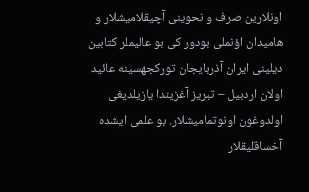اونلارین صرف و نحوینی آچیقلامیشلار و هامیدان اؤنملی بودور کی بو عالیملر کتابین دیلینی ایران آذربایجان تورکجهسینه عائید اولان اردبیل – تبریز آغزیندا یازیلدیغی اولدوغون اونوتمامیشلار. بو علمی ایشده آخساقلیقلار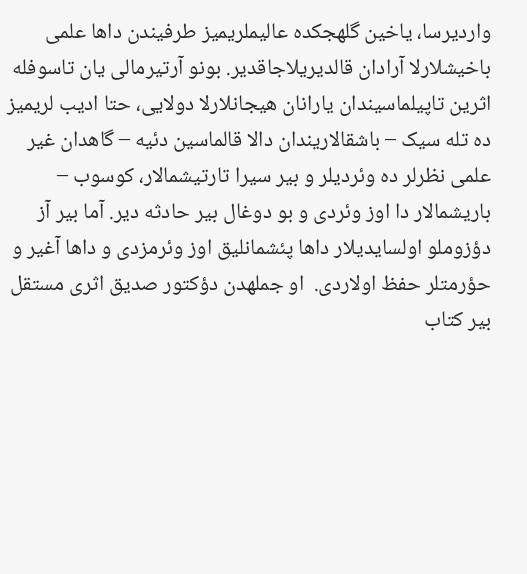واردیرسا، یاخین گلهجکده عالیملریمیز طرفیندن داها علمی باخیشلارلا آرادان قالدیریلاجاقدیر. بونو آرتیرمالی یان تاسوفله اثرین تاپیلماسیندان یارانان هیجانلارلا دولایی، حتا ادیب لریمیز ده تله سیک – باشقالاریندان دالا قالماسین دئیه – گاهدان غیر علمی نظرلر ده وئردیلر و بیر سیرا تارتیشمالار، کوسوب – باریشمالار دا اوز وئردی و بو دوغال بیر حادثه دیر. آما بیر آز دؤزوملو اولسایدیلار داها پئشمانلیق اوز وئرمزدی و داها آغیر و حؤرمتلر حفظ اولاردی.  او جملهدن دؤکتور صدیق اثری مستقل بیر کتاب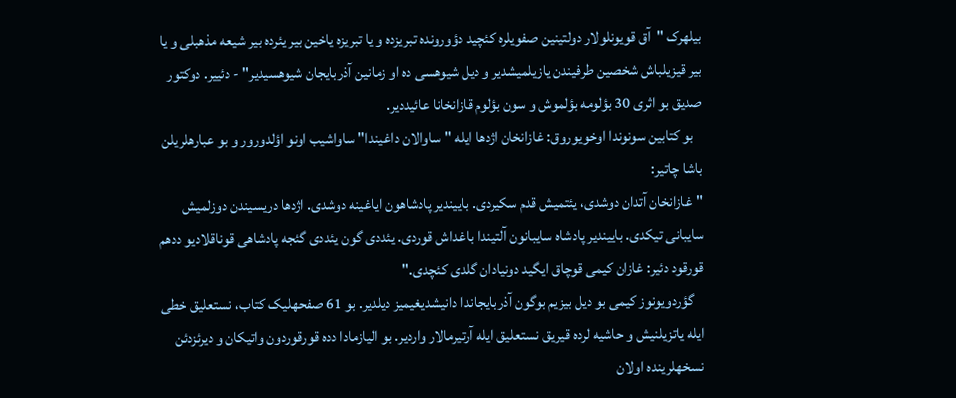بیلهرک "آق قویونلولار دولتینین صفویلره کئچید دؤورونده تبریزده و یا تبریزه یاخین بیر یئرده بیر شیعه مذهبلی و یا بیر قیزیلباش شخصین طرفیندن یازیلمیشدیر و دیل شیوهسی ده او زمانین آذربایجان شیوهسیدیر" - دئییر. دوکتور صدیق بو اثری 30 بؤلومه بؤلموش و سون بؤلوم قازانخانا عائیددیر.
   بو کتابین سونوندا اوخویوروق: غازانخان اژدها ایله "ساوالان داغیندا" ساواشیب اونو اؤلدورور و بو عبارهلریلن باشا چاتیر:
"غازانخان آتدان دوشدی، یئتمیش قدم سکیردی. باییندیر پادشاهون ایاغینه دوشدی. اژدها دریسیندن دوزلمیش سایبانی تیکدی. باییندیر پادشاه سایبانون آلتیندا باغداش قوردی. یئددی گون یئددی گئجه پادشاهی قوناقلادیو ددهم قورقود دئیر: غازان کیمی قوچاق ایگید دونیادان گلدی کئچدی."
   گؤردویونوز کیمی بو دیل بیزیم بوگون آذربایجاندا دانیشدیغیمیز دیلدیر. بو 61 صفحهلیک کتاب، نستعلیق خطی ایله یاتزیلنیش و حاشیه لرده قیریق نستعلیق ایله آرتیرمالار واردیر. بو الیازمادا دده قورقوردون واتیکان و دیرئزدئن نسخهلرینده اولان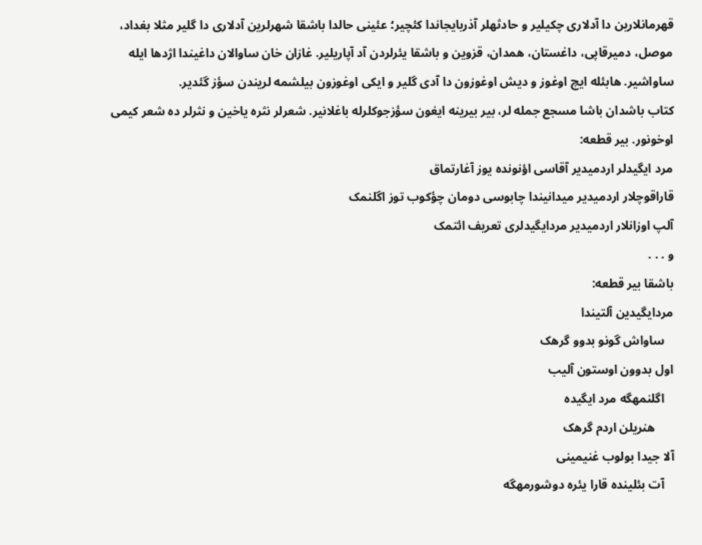قهرمانلارین دا آدلاری چکیلیر و حادثهلر آذربایجاندا کئچیر؛ عئینی حالدا باشقا شهرلرین آدلاری دا گلیر مثلا بغداد، موصل، دمیرقاپی، داغستان، همدان، قزوین و باشقا یئرلردن آد آپاریلیر. غازان خان ساوالان داغیندا اژدها ایله ساواشیر. هابئله ایچ اوغوز و دیش اوغوزون دا آدی گلیر و ایکی اوغوزون بیلشمه لریندن سؤز گئدیر.
کتاب باشدان باشا مسجع جمله لر، بیر بیرینه ایغون سؤزجوکلرله باغلانیر. شعرلر نثره یاخین و نثرلر ده شعر کیمی اوخونور. بیر قطعه:
مرد ایگیدلر اردمیدیر آقاسی اؤنونده یوز آغارتماق
قاراقوچلار اردمیدیر میدانیندا چابوسی دومان چؤکوب توز اگلنمک
آلپ اوزانلار اردمیدیر مردایگیدلری تعریف ائتمک
و . . .
باشقا بیر قطعه:
مردایگیدین آلتیندا
   ساواش گونو بدوو گرهک
اول بدوون اوستون آلیب
   اگلنمهگه مرد ایگیده
      هنریلن اردم گرهک
آلا جیدا بولوب غنیمینی
   آت بئلینده قارا یئره دوشورمهگه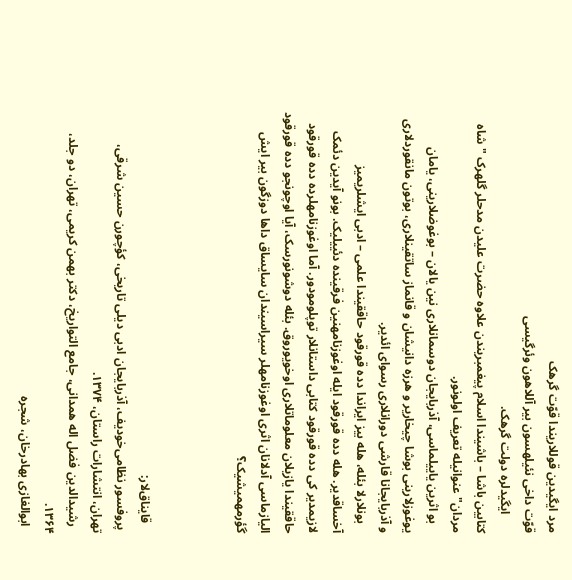مرد ایگیدین قوللاریندا قوّت گرهک
قوّت داخی نئیلهسون بیر آللاهون وئرگیسی
      ایگیدلره دولت گرهک.
کتابین باشا – باشیندا اسلام پیغمبریندن علاوه حضرت علیدن مدحلر گلهرک "شاه مردان" عنوانیله تعریف اولونور.
   بو اثرین یاییلماسی، آذربایجان دوسمانلاری نین یالان – بوغوضلارینی، یامان یوغوزلارینی بوشا چیخاریر و هرزه دانیشان و قانماز ساتقینلاری، بوتون مانقوردلاری و آذربایجانا قارشی دورانلاری رسوای ائدیر.
   بونلارلا بئله، هله بیز ایراندا دده قورقود حاققیندا علمی – ادبی ایشلریمیز آخساقدیر. هله دده قورقود ایله اوغوزنامهنین فرقینده دئییلیک. بونو آیدین دئمک لازیمدیر کی دده قورقود کتابی داستانلار توپلومودور. آما اوغوزنامهلرده دده قورقود حاققیندا یازیلان معلوماتلاری اوخویوروق. بئله دوشونورسک، آیا اوچونجو دده قورقود الیازماسی آدلانان اثری اوغوزنامهلر سیراسیندان سایساق داها دوزگون بیر ایش گؤرمهمیشیک؟



   قایناق‌لار:
 پروفسور نظامی‌خودیف، آذربایجان ادبی دیلی تاریخی، کؤچورن حسین شرقی، تهران، انتشارات راستان، ۱۳۷۴.
  رشیدالدین فضل اله همدانی، جامع التواریخ، دکتر بهمن کریمی، تهران، دو جلد، ۱۳۶۴.
  ابوالغازی بهادرخان، شجره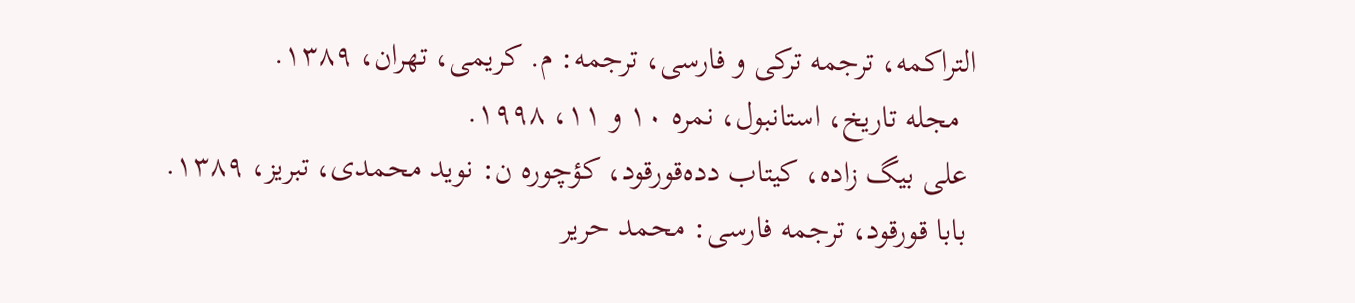التراکمه، ترجمه ترکی و فارسی، ترجمه: م. کریمی، تهران، ۱۳۸۹.
  مجله تاریخ، استانبول، نمره ۱۰ و ۱۱، ۱۹۹۸.
 علی بیگ زاده، کیتاب دده‌قورقود، کؤچوره ن: نوید محمدی، تبریز، ۱۳۸۹.
 بابا قورقود، ترجمه فارسی: محمد حریر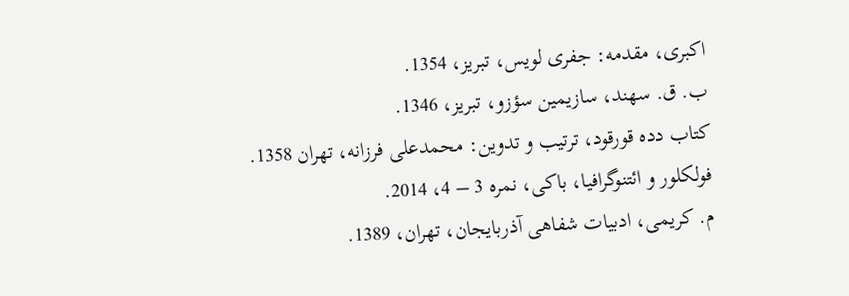اکبری، مقدمه: جفری لویس، تبریز، 1354.
ب. ق. سهند، سازیمین سؤزو، تبریز، 1346.
کتاب دده قورقود، ترتیب و تدوین: محمدعلی فرزانه، تهران 1358.
فولکلور و ائتنوگرافیا، باکی، نمره 3 – 4، 2014.
م. کریمی، ادبیات شفاهی آذربایجان، تهران، 1389.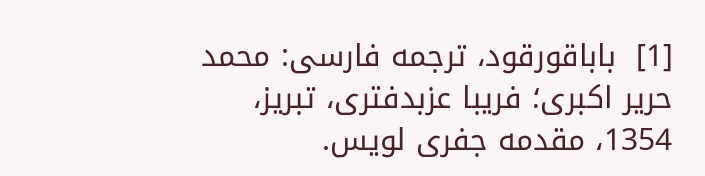[1]  باباقورقود، ترجمه فارسی: محمد حریر اکبری؛ فریبا عزبدفتری، تبریز، 1354، مقدمه جفری لویس.